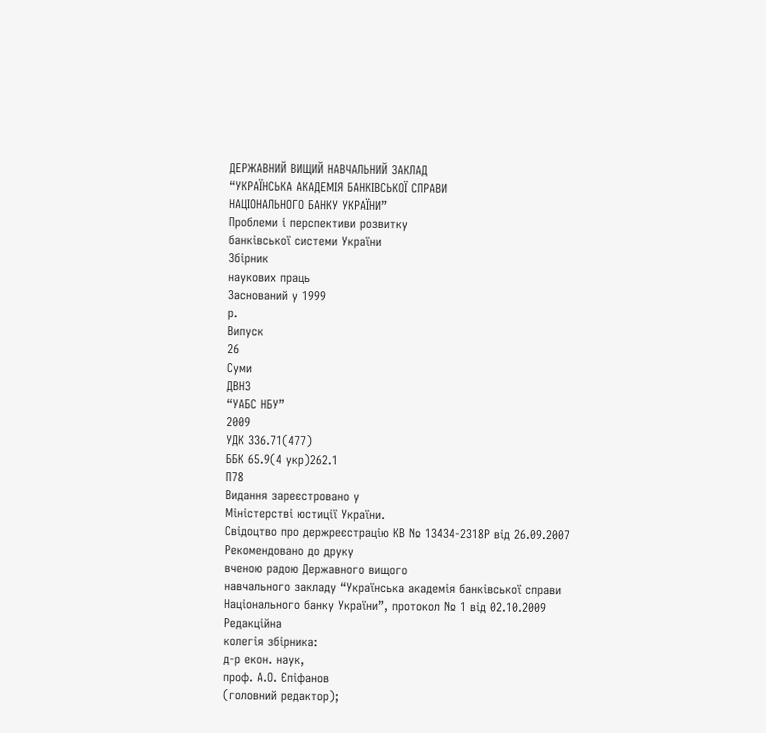ДЕРЖАВНИЙ ВИЩИЙ НАВЧАЛЬНИЙ ЗАКЛАД
“УКРАЇНСЬКА АКАДЕМІЯ БАНКІВСЬКОЇ СПРАВИ
НАЦІОНАЛЬНОГО БАНКУ УКРАЇНИ”
Проблеми і перспективи розвитку
банківської системи України
Збірник
наукових праць
Заснований у 1999
р.
Випуск
26
Суми
ДВНЗ
“УАБС НБУ”
2009
УДК 336.71(477)
ББК 65.9(4 укр)262.1
П78
Видання зареєстровано у
Міністерстві юстиції України.
Свідоцтво про держреєстрацію КВ № 13434-2318Р від 26.09.2007
Рекомендовано до друку
вченою радою Державного вищого
навчального закладу “Українська академія банківської справи
Національного банку України”, протокол № 1 від 02.10.2009
Редакційна
колегія збірника:
д-р екон. наук,
проф. А.О. Єпіфанов
(головний редактор);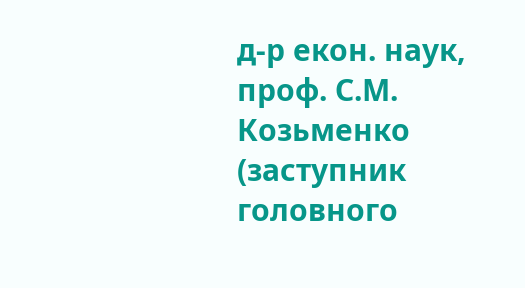д-р екон. наук, проф. С.М. Козьменко
(заступник головного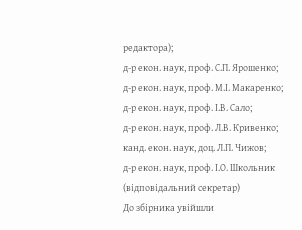редактора);
д-р екон. наук, проф. С.П. Ярошенко;
д-р екон. наук, проф. М.І. Макаренко;
д-р екон. наук, проф. І.В. Сало;
д-р екон. наук, проф. Л.В. Кривенко;
канд. екон. наук, доц. Л.П. Чижов;
д-р екон. наук, проф. І.О. Школьник
(відповідальний секретар)
До збірника увійшли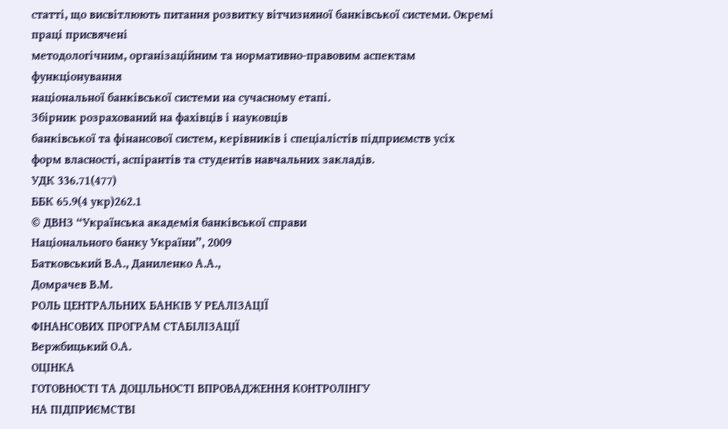статті, що висвітлюють питання розвитку вітчизняної банківської системи. Окремі праці присвячені
методологічним, організаційним та нормативно-правовим аспектам функціонування
національної банківської системи на сучасному етапі.
Збірник розрахований на фахівців і науковців
банківської та фінансової систем, керівників і спеціалістів підприємств усіх
форм власності, аспірантів та студентів навчальних закладів.
УДК 336.71(477)
ББК 65.9(4 укр)262.1
© ДВНЗ “Українська академія банківської справи
Національного банку України”, 2009
Батковський В.А., Даниленко А.А.,
Домрачев В.М.
РОЛЬ ЦЕНТРАЛЬНИХ БАНКІВ У РЕАЛІЗАЦІЇ
ФІНАНСОВИХ ПРОГРАМ СТАБІЛІЗАЦІЇ
Вержбицький О.А.
ОЦІНКА
ГОТОВНОСТІ ТА ДОЦІЛЬНОСТІ ВПРОВАДЖЕННЯ КОНТРОЛІНГУ
НА ПІДПРИЄМСТВІ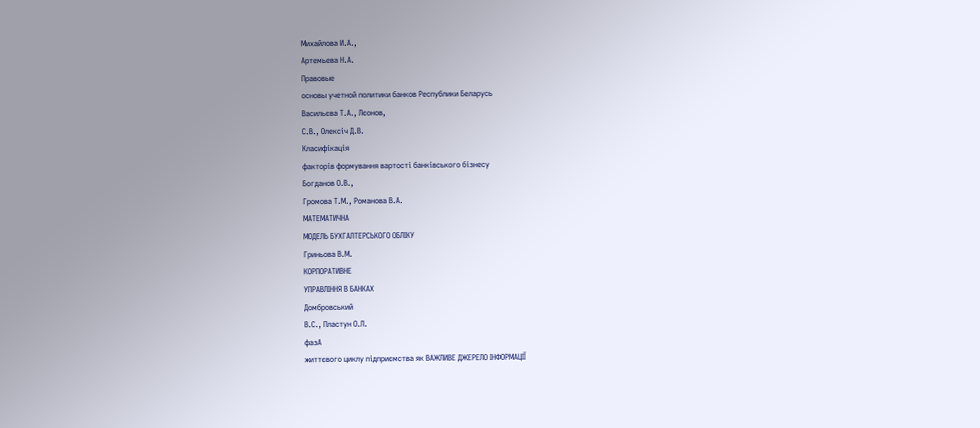Михайлова И.А.,
Артемьева Н.А.
Правовые
основы учетной политики банков Республики Беларусь
Васильєва Т.А., Лєонов,
С.В., Олексіч Д.В.
Класифікація
факторів формування вартості банківського бізнесу
Богданов О.В.,
Громова Т.М., Романова В.А.
МАТЕМАТИЧНА
МОДЕЛЬ БУХГАЛТЕРСЬКОГО ОБЛІКУ
Гриньова В.М.
КОРПОРАТИВНЕ
УПРАВЛІННЯ В БАНКАХ
Домбровський
В.С., Пластун О.Л.
фазА
життєвого циклу підприємства як ВАЖЛИВЕ ДЖЕРЕЛО ІНФОРМАЦІЇ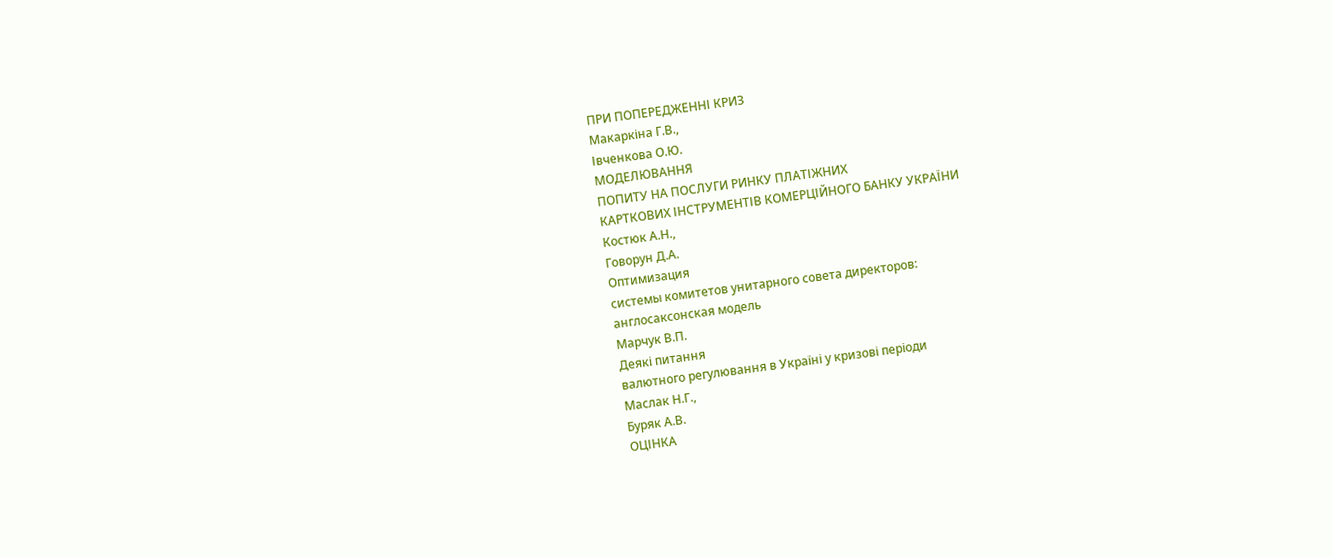ПРИ ПОПЕРЕДЖЕННІ КРИЗ
Макаркіна Г.В.,
Івченкова О.Ю.
МОДЕЛЮВАННЯ
ПОПИТУ НА ПОСЛУГИ РИНКУ ПЛАТІЖНИХ
КАРТКОВИХ ІНСТРУМЕНТІВ КОМЕРЦІЙНОГО БАНКУ УКРАЇНИ
Костюк А.Н.,
Говорун Д.А.
Оптимизация
системы комитетов унитарного совета директоров:
англосаксонская модель
Марчук В.П.
Деякі питання
валютного регулювання в Україні у кризові періоди
Маслак Н.Г.,
Буряк А.В.
ОЦІНКА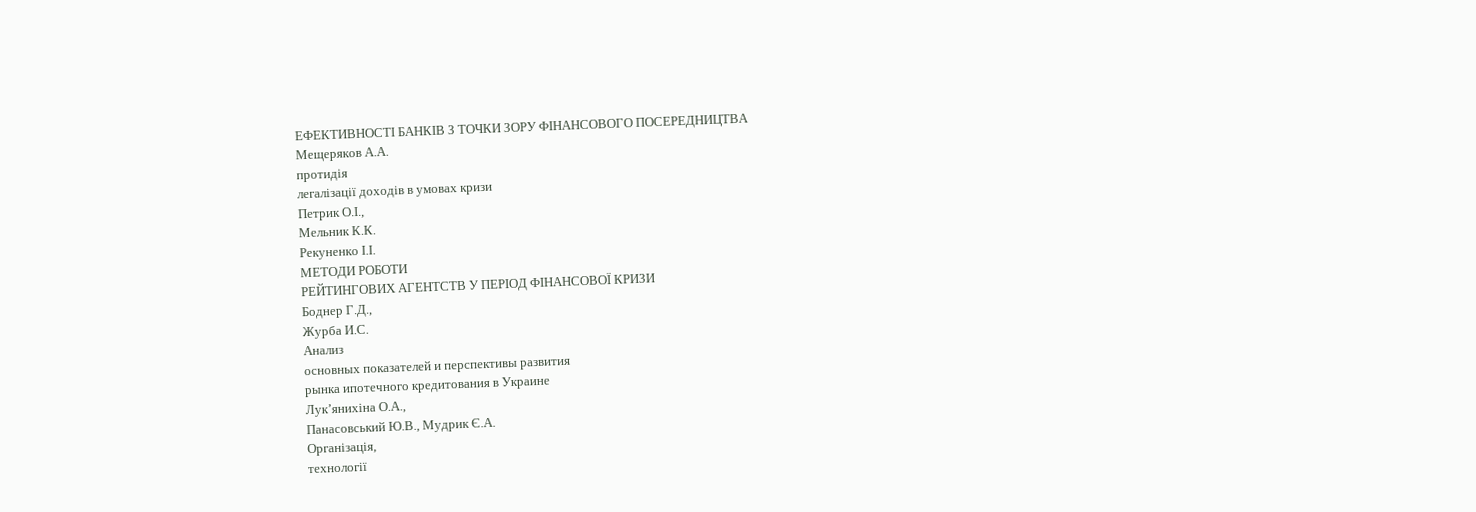ЕФЕКТИВНОСТІ БАНКІВ З ТОЧКИ ЗОРУ ФІНАНСОВОГО ПОСЕРЕДНИЦТВА
Мещеряков А.А.
протидія
легалізації доходів в умовах кризи
Петрик О.І.,
Мельник К.К.
Рекуненко І.І.
МЕТОДИ РОБОТИ
РЕЙТИНГОВИХ АГЕНТСТВ У ПЕРІОД ФІНАНСОВОЇ КРИЗИ
Боднер Г.Д.,
Журба И.С.
Анализ
основных показателей и перспективы развития
рынка ипотечного кредитования в Украине
Лук’янихіна О.А.,
Панасовський Ю.В., Мудрик Є.А.
Організація,
технології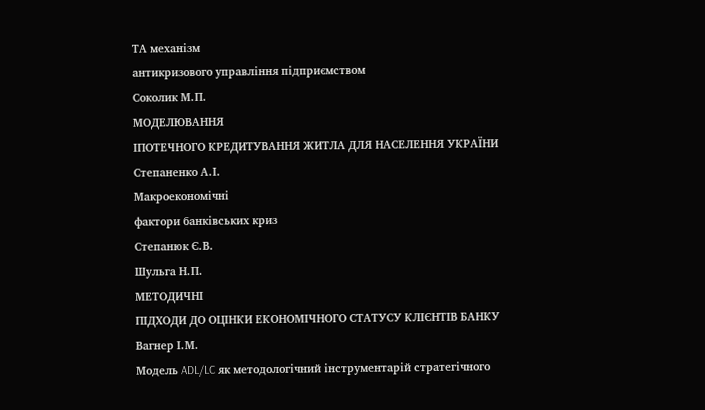ТА механізм
антикризового управління підприємством
Соколик М.П.
МОДЕЛЮВАННЯ
ІПОТЕЧНОГО КРЕДИТУВАННЯ ЖИТЛА ДЛЯ НАСЕЛЕННЯ УКРАЇНИ
Степаненко А.І.
Макроекономічні
фактори банківських криз
Степанюк Є.В.
Шульга Н.П.
МЕТОДИЧНІ
ПІДХОДИ ДО ОЦІНКИ ЕКОНОМІЧНОГО СТАТУСУ КЛІЄНТІВ БАНКУ
Вагнер І.М.
Модель ADL/LC як методологічний інструментарій стратегічного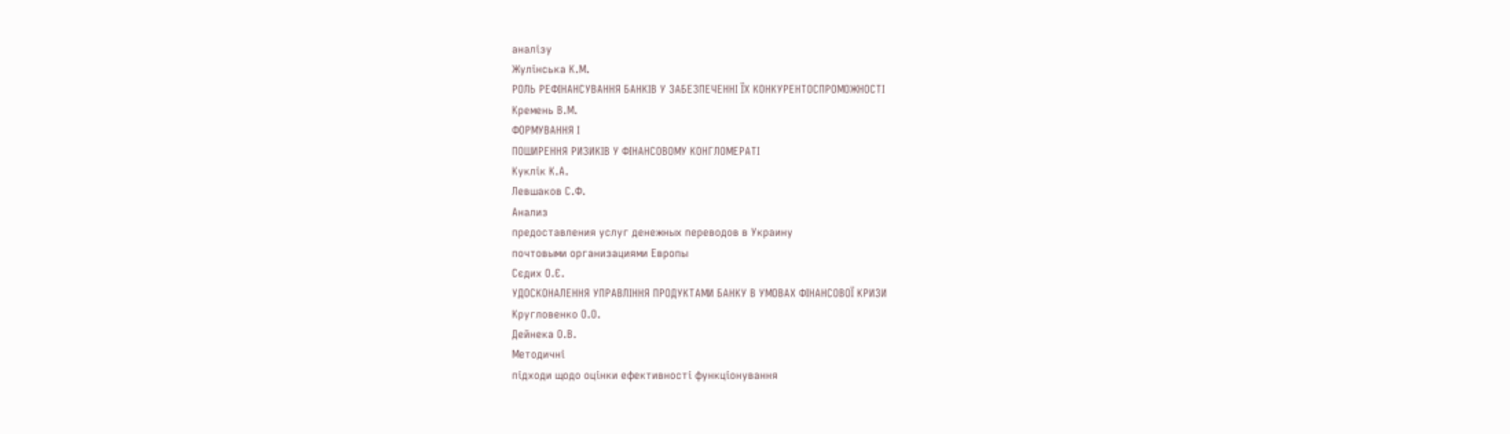аналізу
Жулінська К.М.
РОЛЬ РЕФІНАНСУВАННЯ БАНКІВ У ЗАБЕЗПЕЧЕННІ ЇХ КОНКУРЕНТОСПРОМОЖНОСТІ
Кремень В.М.
ФОРМУВАННЯ І
ПОШИРЕННЯ РИЗИКІВ У ФІНАНСОВОМУ КОНГЛОМЕРАТІ
Куклік К.А.
Левшаков С.Ф.
Анализ
предоставления услуг денежных переводов в Украину
почтовыми организациями Европы
Сєдих О.Є.
УДОСКОНАЛЕННЯ УПРАВЛІННЯ ПРОДУКТАМИ БАНКУ В УМОВАХ ФІНАНСОВОЇ КРИЗИ
Кругловенко О.О.
Дейнека О.В.
Методичні
підходи щодо оцінки ефективності функціонування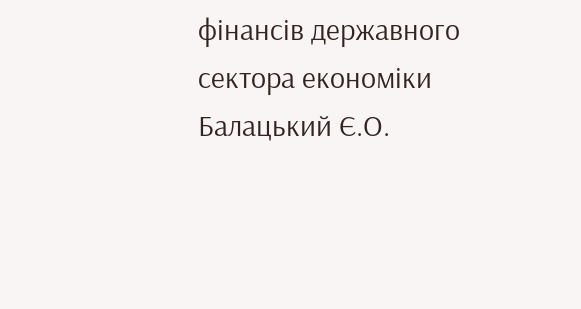фінансів державного сектора економіки
Балацький Є.О.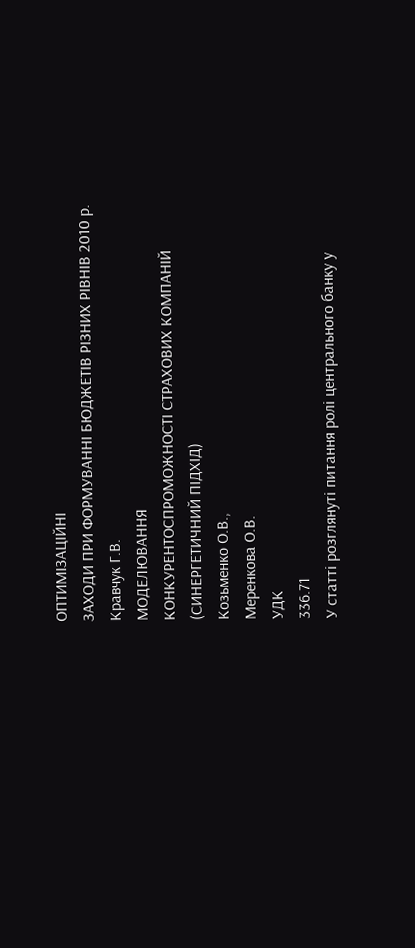ОПТИМІЗАЦІЙНІ
ЗАХОДИ ПРИ ФОРМУВАННІ БЮДЖЕТІВ РІЗНИХ РІВНІВ 2010 р.
Кравчук Г.В.
МОДЕЛЮВАННЯ
КОНКУРЕНТОСПРОМОЖНОСТІ СТРАХОВИХ КОМПАНІЙ
(СИНЕРГЕТИЧНИЙ ПІДХІД)
Козьменко О.В.,
Меренкова О.В.
УДК
336.71
У статті розглянуті питання ролі центрального банку у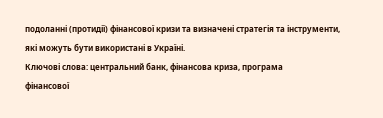подоланні (протидії) фінансової кризи та визначені стратегія та інструменти,
які можуть бути використані в Україні.
Ключові слова: центральний банк, фінансова криза, програма
фінансової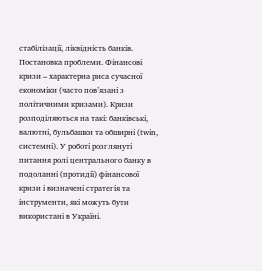стабілізації, ліквідність банків.
Постановка проблеми. Фінансові кризи – характерна риса сучасної економіки (часто пов’язані з політичними кризами). Кризи розподіляються на такі: банківські, валютні, бульбашки та обширні (twin, системні). У роботі розглянуті питання ролі центрального банку в подоланні (протидії) фінансової кризи і визначені стратегія та інструменти, які можуть бути використані в Україні.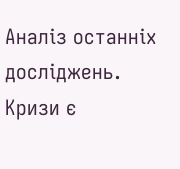Аналіз останніх досліджень. Кризи є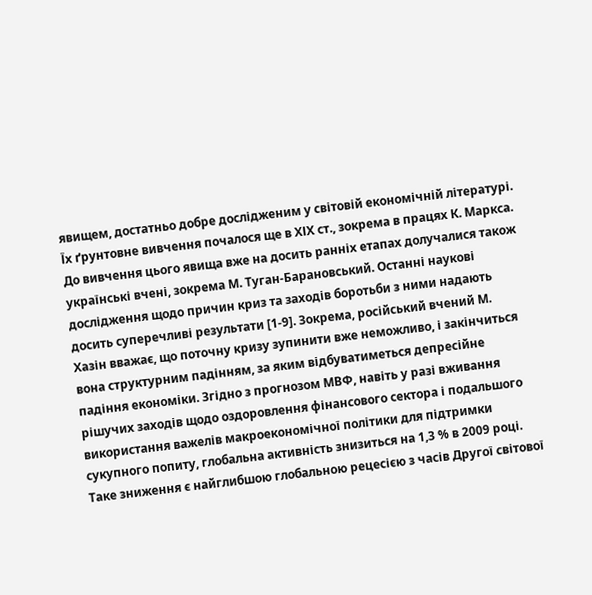явищем, достатньо добре дослідженим у світовій економічній літературі. Їх ґрунтовне вивчення почалося ще в ХІХ ст., зокрема в працях К. Маркса. До вивчення цього явища вже на досить ранніх етапах долучалися також українські вчені, зокрема М. Туган-Барановський. Останні наукові дослідження щодо причин криз та заходів боротьби з ними надають досить суперечливі результати [1-9]. Зокрема, російський вчений М. Хазін вважає, що поточну кризу зупинити вже неможливо, і закінчиться вона структурним падінням, за яким відбуватиметься депресійне падіння економіки. Згідно з прогнозом МВФ, навіть у разі вживання рішучих заходів щодо оздоровлення фінансового сектора і подальшого використання важелів макроекономічної політики для підтримки сукупного попиту, глобальна активність знизиться на 1,3 % в 2009 році. Таке зниження є найглибшою глобальною рецесією з часів Другої світової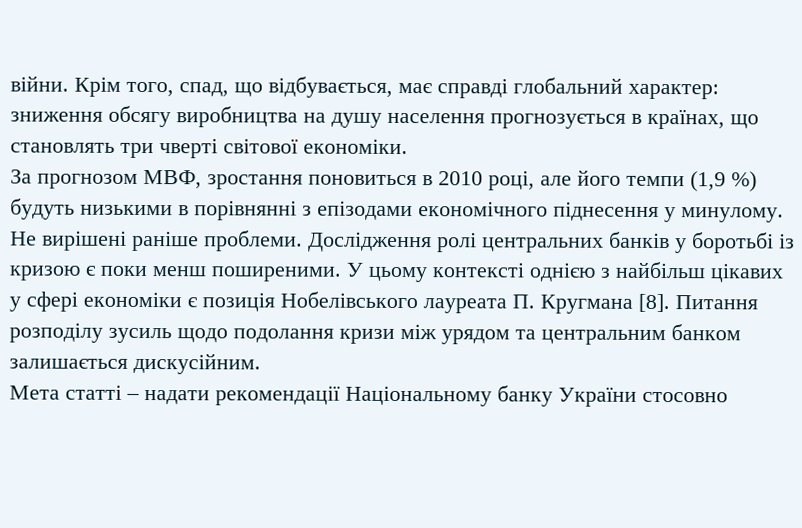війни. Крім того, спад, що відбувається, має справді глобальний характер: зниження обсягу виробництва на душу населення прогнозується в країнах, що становлять три чверті світової економіки.
За прогнозом МВФ, зростання поновиться в 2010 році, але його темпи (1,9 %) будуть низькими в порівнянні з епізодами економічного піднесення у минулому.
Не вирішені раніше проблеми. Дослідження ролі центральних банків у боротьбі із кризою є поки менш поширеними. У цьому контексті однією з найбільш цікавих у сфері економіки є позиція Нобелівського лауреата П. Кругмана [8]. Питання розподілу зусиль щодо подолання кризи між урядом та центральним банком залишається дискусійним.
Мета статті – надати рекомендації Національному банку України стосовно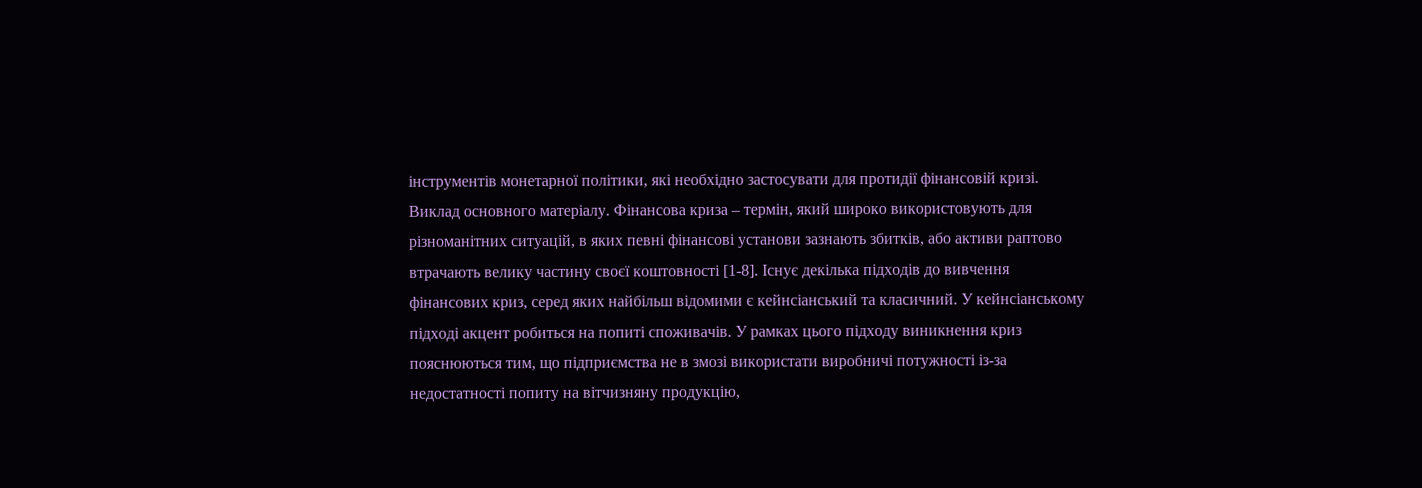інструментів монетарної політики, які необхідно застосувати для протидії фінансовій кризі.
Виклад основного матеріалу. Фінансова криза – термін, який широко використовують для різноманітних ситуацій, в яких певні фінансові установи зазнають збитків, або активи раптово втрачають велику частину своєї коштовності [1-8]. Існує декілька підходів до вивчення фінансових криз, серед яких найбільш відомими є кейнсіанський та класичний. У кейнсіанському підході акцент робиться на попиті споживачів. У рамках цього підходу виникнення криз пояснюються тим, що підприємства не в змозі використати виробничі потужності із-за недостатності попиту на вітчизняну продукцію,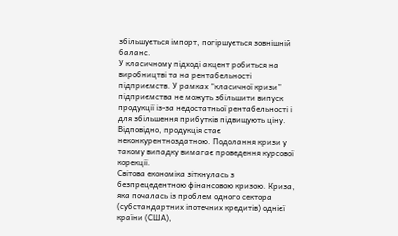збільшується імпорт, погіршується зовнішній баланс.
У класичному підході акцент робиться на виробництві та на рентабельності підприємств. У рамках “класичної кризи” підприємства не можуть збільшити випуск продукції із-за недостатньої рентабельності і для збільшення прибутків підвищують ціну. Відповідно, продукція стає неконкурентноздатною. Подолання кризи у такому випадку вимагає проведення курсової корекції.
Світова економіка зіткнулась з безпрецедентною фінансовою кризою. Криза, яка почалась із проблем одного сектора (субстандартних іпотечних кредитів) однієї країни (США),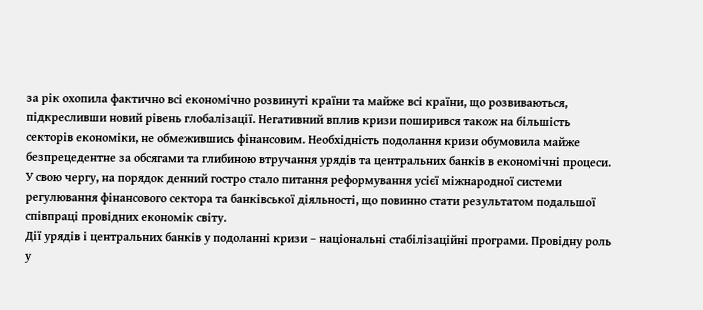за рік охопила фактично всі економічно розвинуті країни та майже всі країни, що розвиваються, підкресливши новий рівень глобалізації. Негативний вплив кризи поширився також на більшість секторів економіки, не обмежившись фінансовим. Необхідність подолання кризи обумовила майже безпрецедентне за обсягами та глибиною втручання урядів та центральних банків в економічні процеси. У свою чергу, на порядок денний гостро стало питання реформування усієї міжнародної системи регулювання фінансового сектора та банківської діяльності, що повинно стати результатом подальшої співпраці провідних економік світу.
Дії урядів і центральних банків у подоланні кризи – національні стабілізаційні програми. Провідну роль у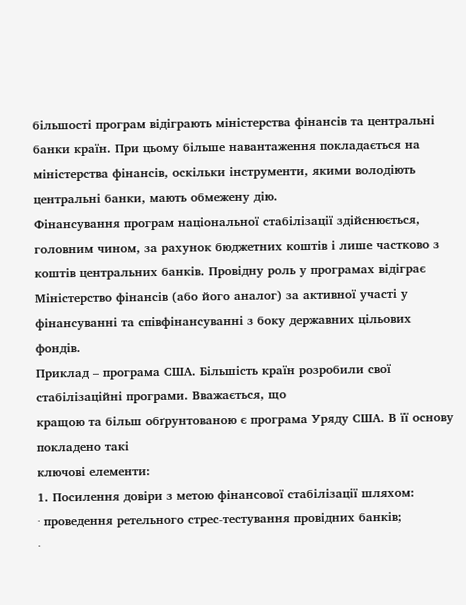більшості програм відіграють міністерства фінансів та центральні банки країн. При цьому більше навантаження покладається на міністерства фінансів, оскільки інструменти, якими володіють центральні банки, мають обмежену дію.
Фінансування програм національної стабілізації здійснюється, головним чином, за рахунок бюджетних коштів і лише частково з коштів центральних банків. Провідну роль у програмах відіграє Міністерство фінансів (або його аналог) за активної участі у фінансуванні та співфінансуванні з боку державних цільових фондів.
Приклад – програма США. Більшість країн розробили свої стабілізаційні програми. Вважається, що
кращою та більш обґрунтованою є програма Уряду США. В її основу покладено такі
ключові елементи:
1. Посилення довіри з метою фінансової стабілізації шляхом:
· проведення ретельного стрес-тестування провідних банків;
·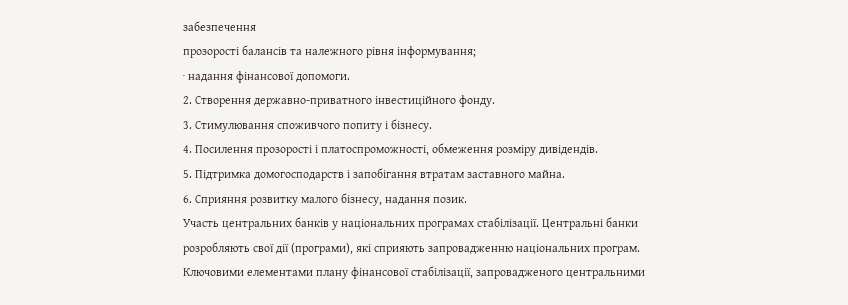забезпечення
прозорості балансів та належного рівня інформування;
· надання фінансової допомоги.
2. Створення державно-приватного інвестиційного фонду.
3. Стимулювання споживчого попиту і бізнесу.
4. Посилення прозорості і платоспроможності, обмеження розміру дивідендів.
5. Підтримка домогосподарств і запобігання втратам заставного майна.
6. Сприяння розвитку малого бізнесу, надання позик.
Участь центральних банків у національних програмах стабілізації. Центральні банки розробляють свої дії (програми), які сприяють запровадженню національних програм.
Ключовими елементами плану фінансової стабілізації, запровадженого центральними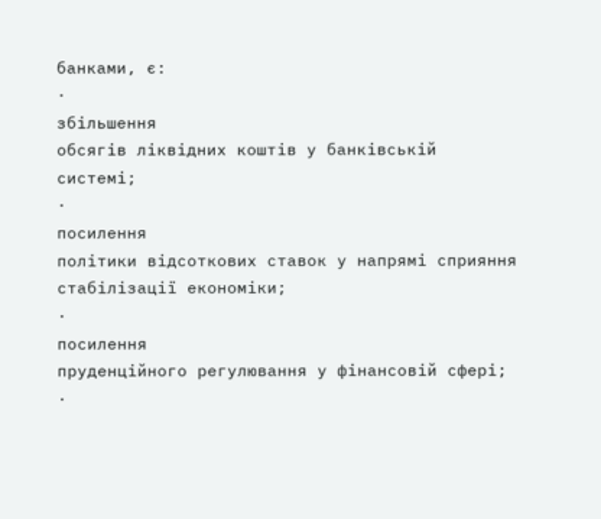банками, є:
·
збільшення
обсягів ліквідних коштів у банківській системі;
·
посилення
політики відсоткових ставок у напрямі сприяння стабілізації економіки;
·
посилення
пруденційного регулювання у фінансовій сфері;
·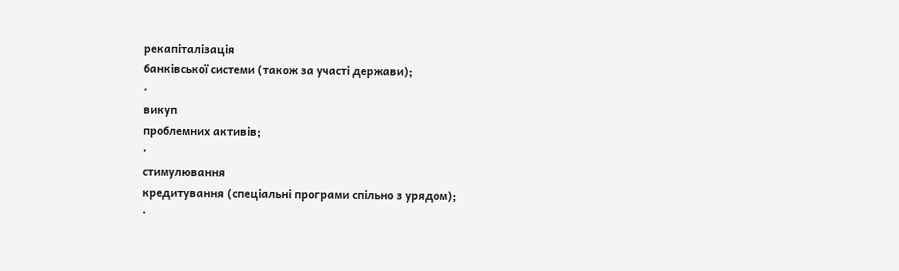рекапіталізація
банківської системи (також за участі держави);
·
викуп
проблемних активів;
·
стимулювання
кредитування (спеціальні програми спільно з урядом);
·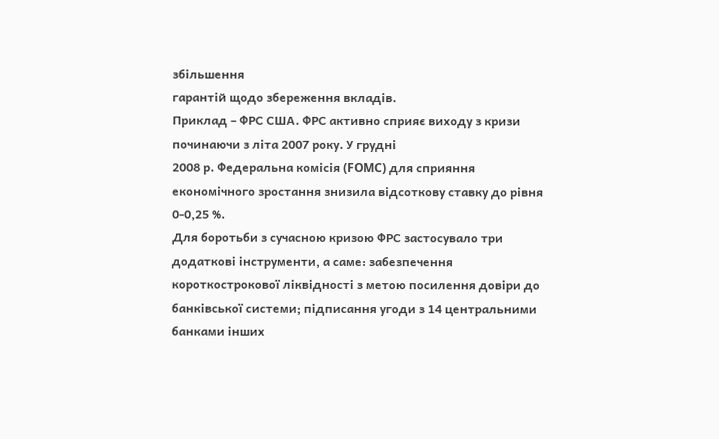збільшення
гарантій щодо збереження вкладів.
Приклад – ФРС США. ФРС активно сприяє виходу з кризи починаючи з літа 2007 року. У грудні
2008 р. Федеральна комісія (FOMC) для сприяння економічного зростання знизила відсоткову ставку до рівня
0-0,25 %.
Для боротьби з сучасною кризою ФРС застосувало три додаткові інструменти, а саме: забезпечення короткострокової ліквідності з метою посилення довіри до банківської системи; підписання угоди з 14 центральними банками інших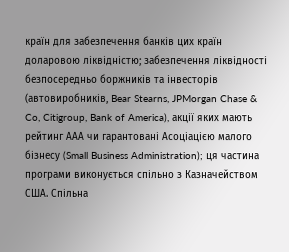країн для забезпечення банків цих країн доларовою ліквідністю; забезпечення ліквідності безпосередньо боржників та інвесторів (автовиробників, Bear Stearns, JPMorgan Chase & Co, Citigroup, Bank of America), акції яких мають рейтинг ААА чи гарантовані Асоціацією малого бізнесу (Small Business Administration); ця частина програми виконується спільно з Казначейством США. Спільна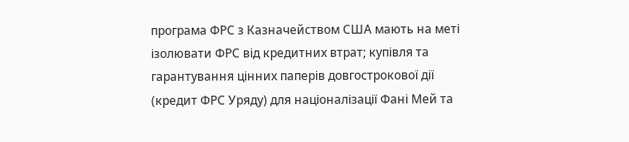програма ФРС з Казначейством США мають на меті ізолювати ФРС від кредитних втрат; купівля та гарантування цінних паперів довгострокової дії (кредит ФРС Уряду) для націоналізації Фані Мей та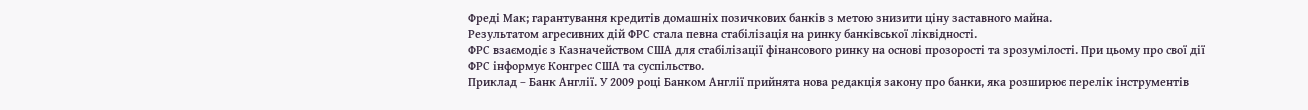Фреді Мак; гарантування кредитів домашніх позичкових банків з метою знизити ціну заставного майна.
Результатом агресивних дій ФРС стала певна стабілізація на ринку банківської ліквідності.
ФРС взаємодіє з Казначейством США для стабілізації фінансового ринку на основі прозорості та зрозумілості. При цьому про свої дії ФРС інформує Конгрес США та суспільство.
Приклад – Банк Англії. У 2009 році Банком Англії прийнята нова редакція закону про банки, яка розширює перелік інструментів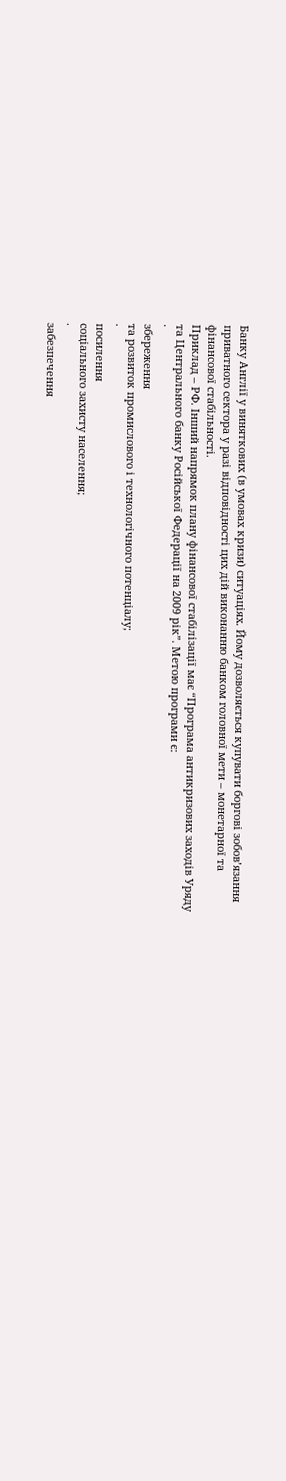Банку Англії у виняткових (в умовах кризи) ситуаціях. Йому дозволяється купувати боргові зобов’язання приватного сектора у разі відповідності цих дій виконанню банком головної мети – монетарної та фінансової стабільності.
Приклад – РФ. Інший напрямок плану фінансової стабілізації має “Програма антикризових заходів Уряду та Центрального банку Російської Федерації на 2009 рік”. Метою програми є:
·
збереження
та розвиток промислового і технологічного потенціалу;
·
посилення
соціального захисту населення;
·
забезпечення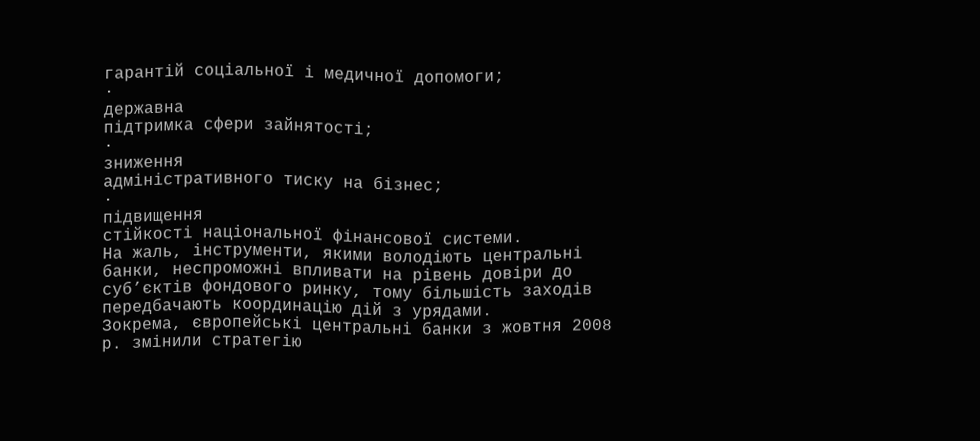гарантій соціальної і медичної допомоги;
·
державна
підтримка сфери зайнятості;
·
зниження
адміністративного тиску на бізнес;
·
підвищення
стійкості національної фінансової системи.
На жаль, інструменти, якими володіють центральні банки, неспроможні впливати на рівень довіри до суб’єктів фондового ринку, тому більшість заходів передбачають координацію дій з урядами.
Зокрема, європейські центральні банки з жовтня 2008 р. змінили стратегію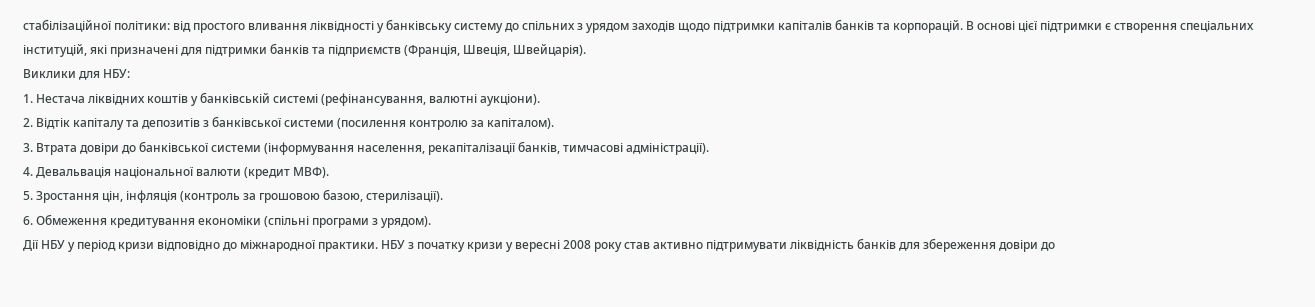стабілізаційної політики: від простого вливання ліквідності у банківську систему до спільних з урядом заходів щодо підтримки капіталів банків та корпорацій. В основі цієї підтримки є створення спеціальних інституцій, які призначені для підтримки банків та підприємств (Франція, Швеція, Швейцарія).
Виклики для НБУ:
1. Нестача ліквідних коштів у банківській системі (рефінансування, валютні аукціони).
2. Відтік капіталу та депозитів з банківської системи (посилення контролю за капіталом).
3. Втрата довіри до банківської системи (інформування населення, рекапіталізації банків, тимчасові адміністрації).
4. Девальвація національної валюти (кредит МВФ).
5. Зростання цін, інфляція (контроль за грошовою базою, стерилізації).
6. Обмеження кредитування економіки (спільні програми з урядом).
Дії НБУ у період кризи відповідно до міжнародної практики. НБУ з початку кризи у вересні 2008 року став активно підтримувати ліквідність банків для збереження довіри до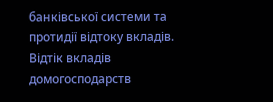банківської системи та протидії відтоку вкладів. Відтік вкладів домогосподарств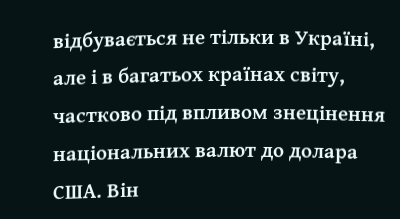відбувається не тільки в Україні, але і в багатьох країнах світу, частково під впливом знецінення національних валют до долара США. Він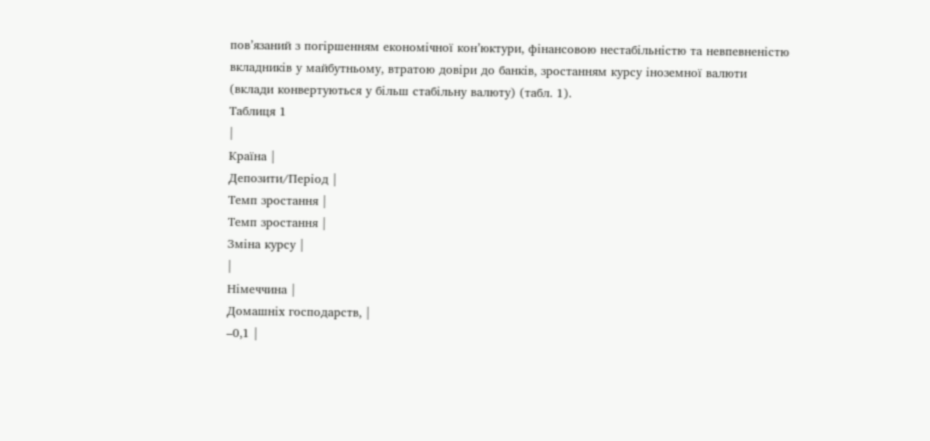пов’язаний з погіршенням економічної кон’юктури, фінансовою нестабільністю та невпевненістю вкладників у майбутньому, втратою довіри до банків, зростанням курсу іноземної валюти (вклади конвертуються у більш стабільну валюту) (табл. 1).
Таблиця 1
|
Країна |
Депозити/Період |
Темп зростання |
Темп зростання |
Зміна курсу |
|
Німеччина |
Домашніх господарств, |
–0,1 |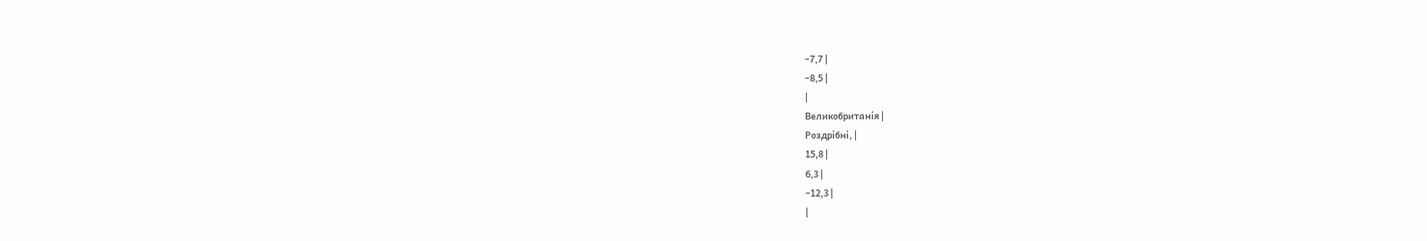–7,7 |
–8,5 |
|
Великобританія |
Роздрібні, |
15,8 |
6,3 |
–12,3 |
|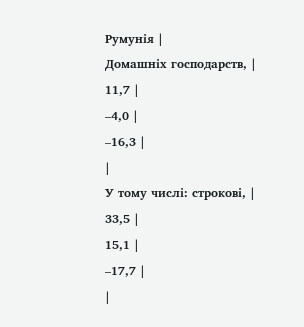Румунія |
Домашніх господарств, |
11,7 |
–4,0 |
–16,3 |
|
У тому числі: строкові, |
33,5 |
15,1 |
–17,7 |
|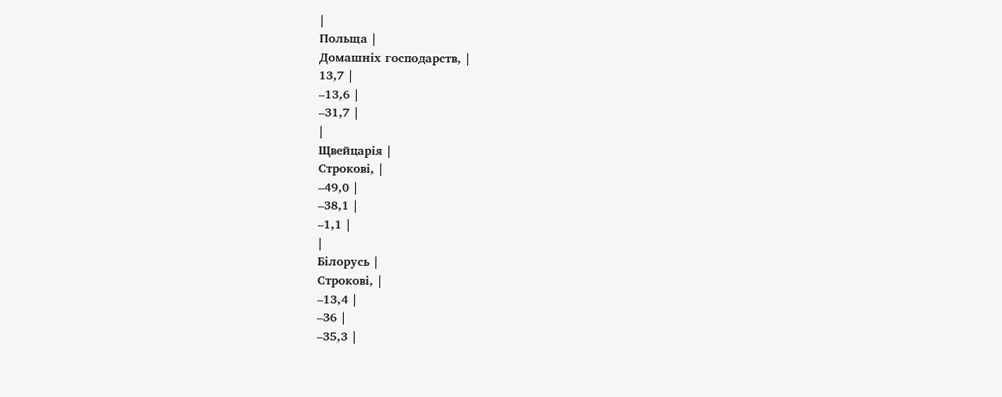|
Польща |
Домашніх господарств, |
13,7 |
–13,6 |
–31,7 |
|
Щвейцарія |
Строкові, |
–49,0 |
–38,1 |
–1,1 |
|
Білорусь |
Строкові, |
–13,4 |
–36 |
–35,3 |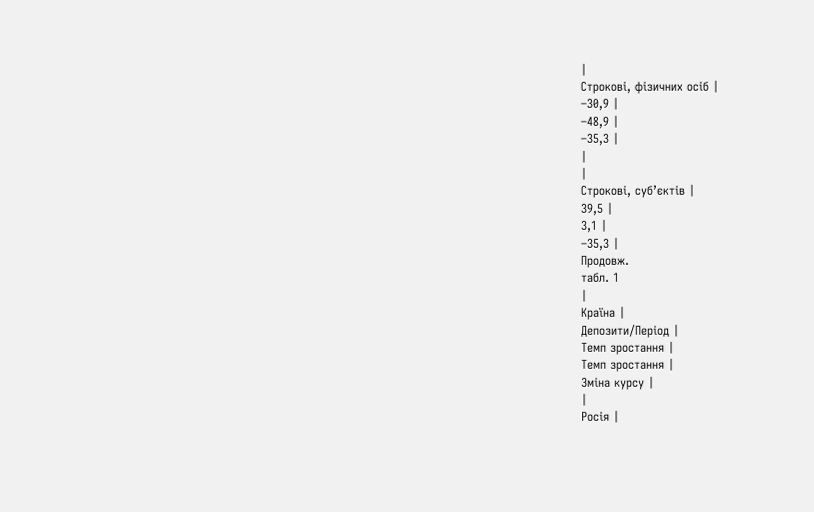|
Строкові, фізичних осіб |
–30,9 |
–48,9 |
–35,3 |
|
|
Строкові, суб’єктів |
39,5 |
3,1 |
–35,3 |
Продовж.
табл. 1
|
Країна |
Депозити/Період |
Темп зростання |
Темп зростання |
Зміна курсу |
|
Росія |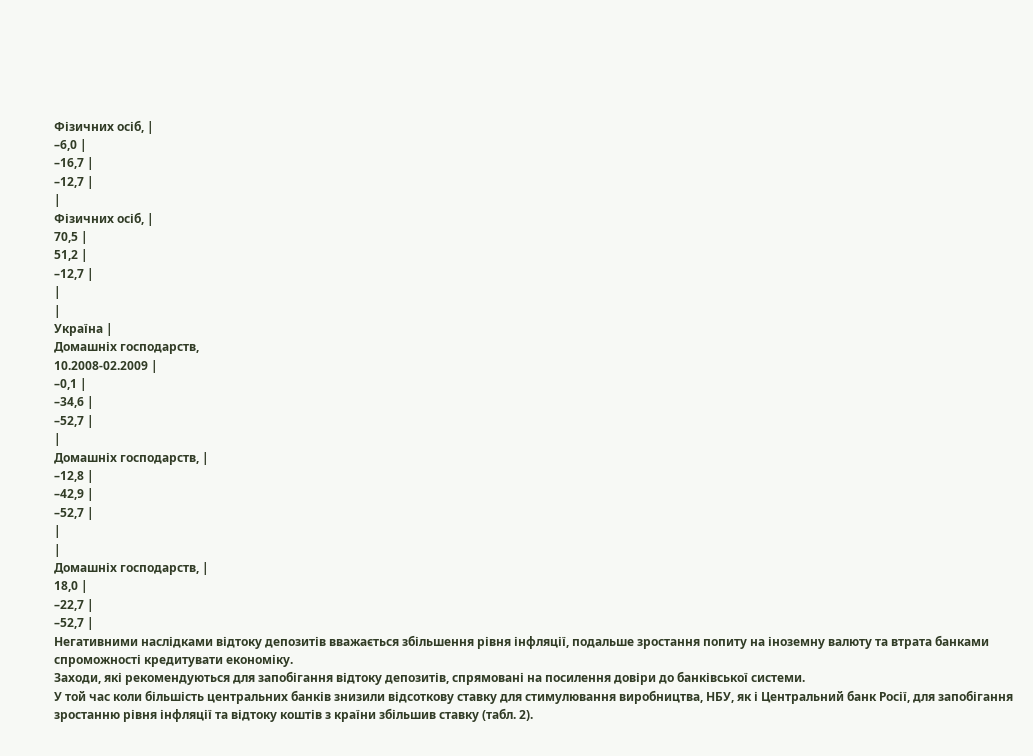Фізичних осіб, |
–6,0 |
–16,7 |
–12,7 |
|
Фізичних осіб, |
70,5 |
51,2 |
–12,7 |
|
|
Україна |
Домашніх господарств,
10.2008-02.2009 |
–0,1 |
–34,6 |
–52,7 |
|
Домашніх господарств, |
–12,8 |
–42,9 |
–52,7 |
|
|
Домашніх господарств, |
18,0 |
–22,7 |
–52,7 |
Негативними наслідками відтоку депозитів вважається збільшення рівня інфляції, подальше зростання попиту на іноземну валюту та втрата банками спроможності кредитувати економіку.
Заходи, які рекомендуються для запобігання відтоку депозитів, спрямовані на посилення довіри до банківської системи.
У той час коли більшість центральних банків знизили відсоткову ставку для стимулювання виробництва, НБУ, як і Центральний банк Росії, для запобігання зростанню рівня інфляції та відтоку коштів з країни збільшив ставку (табл. 2).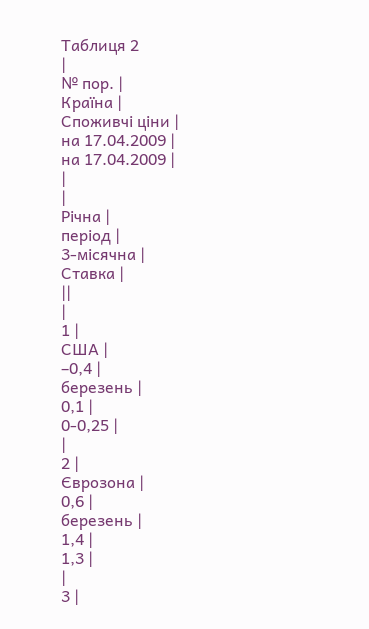Таблиця 2
|
№ пор. |
Країна |
Споживчі ціни |
на 17.04.2009 |
на 17.04.2009 |
|
|
Річна |
період |
3-місячна |
Ставка |
||
|
1 |
США |
–0,4 |
березень |
0,1 |
0-0,25 |
|
2 |
Єврозона |
0,6 |
березень |
1,4 |
1,3 |
|
3 |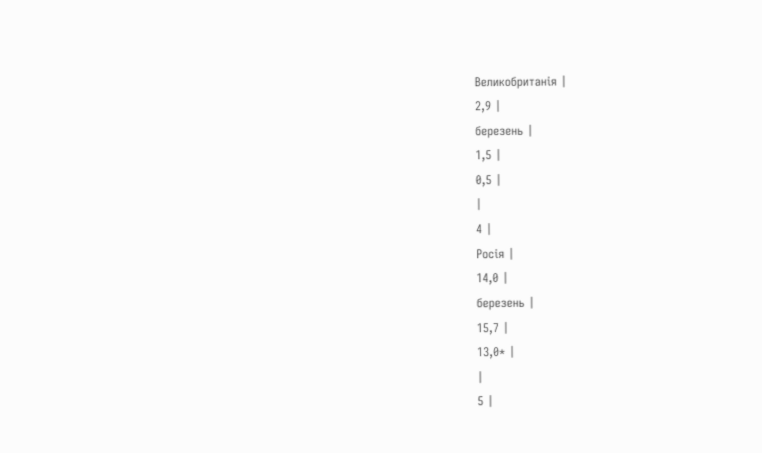Великобританія |
2,9 |
березень |
1,5 |
0,5 |
|
4 |
Росія |
14,0 |
березень |
15,7 |
13,0* |
|
5 |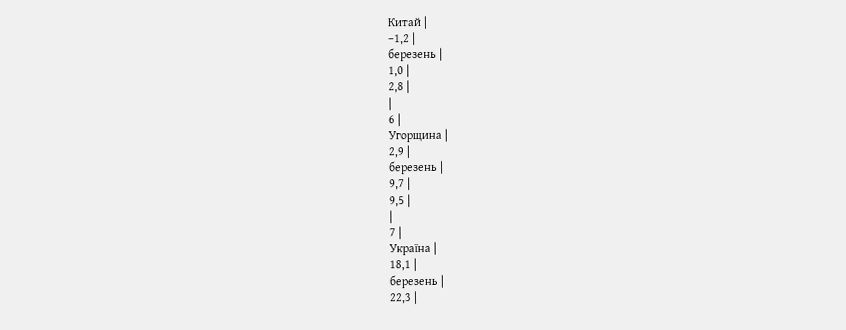Китай |
–1,2 |
березень |
1,0 |
2,8 |
|
6 |
Угорщина |
2,9 |
березень |
9,7 |
9,5 |
|
7 |
Україна |
18,1 |
березень |
22,3 |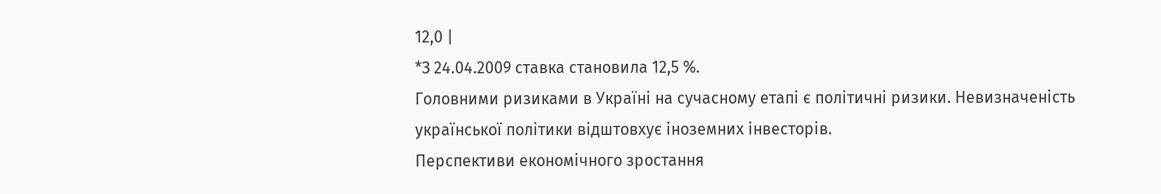12,0 |
*З 24.04.2009 ставка становила 12,5 %.
Головними ризиками в Україні на сучасному етапі є політичні ризики. Невизначеність української політики відштовхує іноземних інвесторів.
Перспективи економічного зростання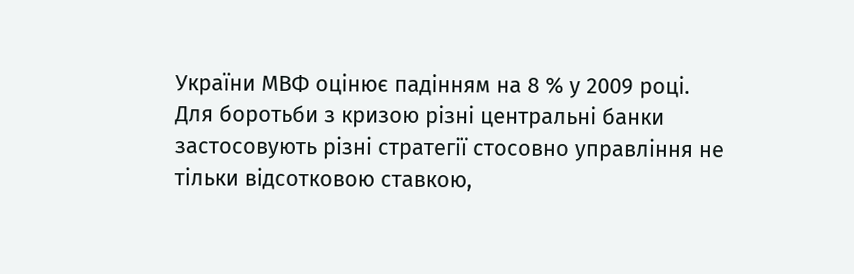України МВФ оцінює падінням на 8 % у 2009 році.
Для боротьби з кризою різні центральні банки застосовують різні стратегії стосовно управління не тільки відсотковою ставкою,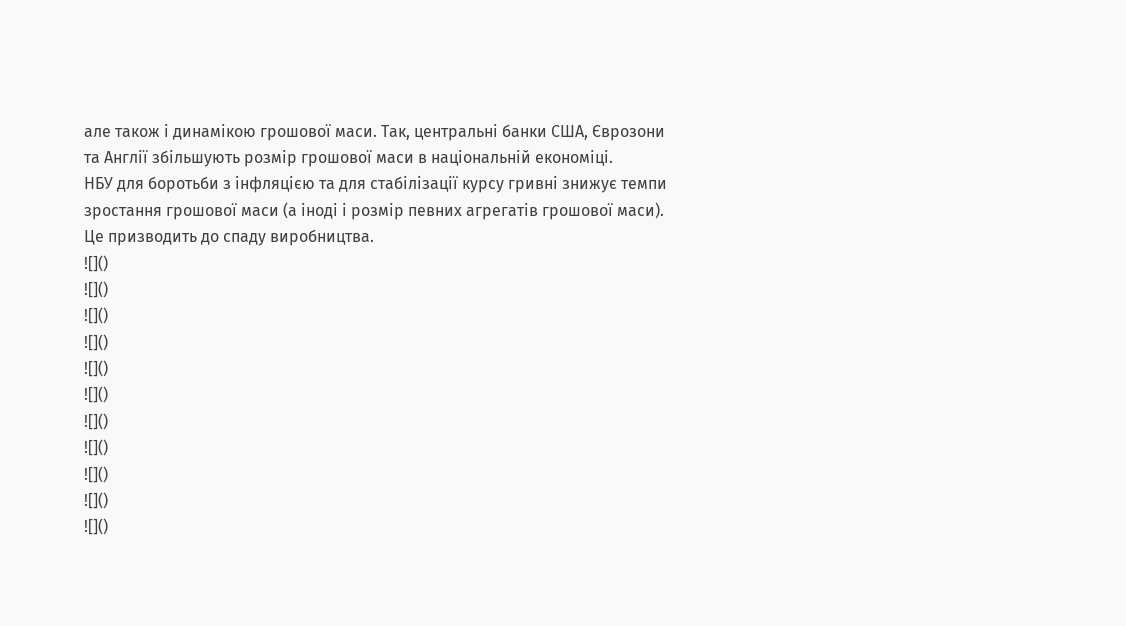але також і динамікою грошової маси. Так, центральні банки США, Єврозони та Англії збільшують розмір грошової маси в національній економіці.
НБУ для боротьби з інфляцією та для стабілізації курсу гривні знижує темпи зростання грошової маси (а іноді і розмір певних агрегатів грошової маси). Це призводить до спаду виробництва.
![]()
![]()
![]()
![]()
![]()
![]()
![]()
![]()
![]()
![]()
![]()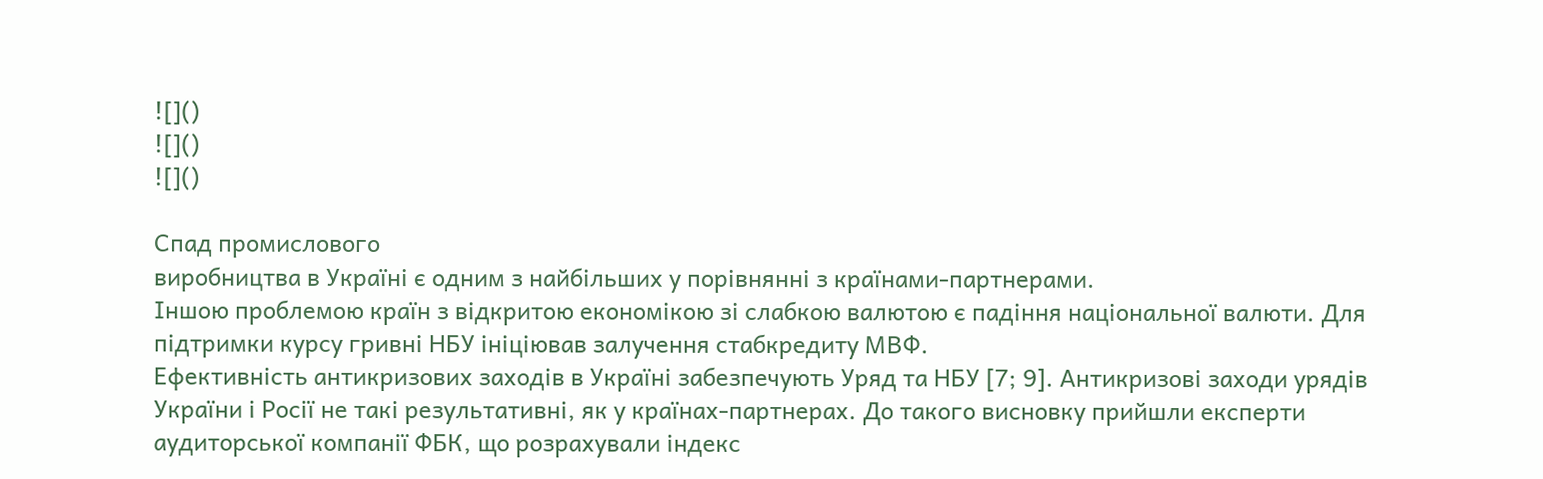![]()
![]()
![]()

Спад промислового
виробництва в Україні є одним з найбільших у порівнянні з країнами-партнерами.
Іншою проблемою країн з відкритою економікою зі слабкою валютою є падіння національної валюти. Для підтримки курсу гривні НБУ ініціював залучення стабкредиту МВФ.
Ефективність антикризових заходів в Україні забезпечують Уряд та НБУ [7; 9]. Антикризові заходи урядів України і Росії не такі результативні, як у країнах-партнерах. До такого висновку прийшли експерти аудиторської компанії ФБК, що розрахували індекс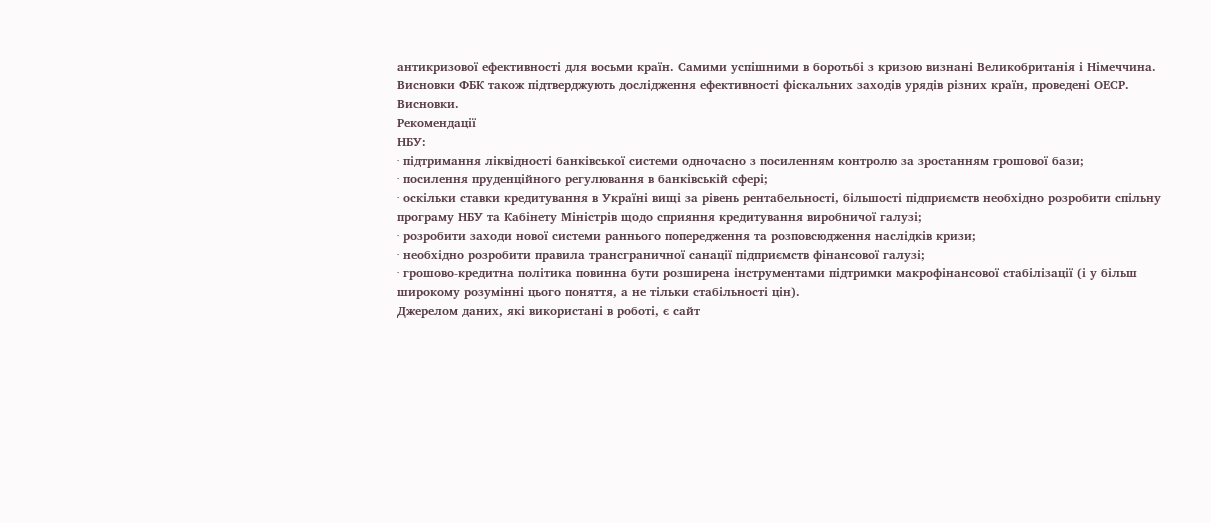антикризової ефективності для восьми країн. Самими успішними в боротьбі з кризою визнані Великобританія і Німеччина. Висновки ФБК також підтверджують дослідження ефективності фіскальних заходів урядів різних країн, проведені ОЕСР.
Висновки.
Рекомендації
НБУ:
· підтримання ліквідності банківської системи одночасно з посиленням контролю за зростанням грошової бази;
· посилення пруденційного регулювання в банківській сфері;
· оскільки ставки кредитування в Україні вищі за рівень рентабельності, більшості підприємств необхідно розробити спільну програму НБУ та Кабінету Міністрів щодо сприяння кредитування виробничої галузі;
· розробити заходи нової системи раннього попередження та розповсюдження наслідків кризи;
· необхідно розробити правила трансграничної санації підприємств фінансової галузі;
· грошово-кредитна політика повинна бути розширена інструментами підтримки макрофінансової стабілізації (і у більш широкому розумінні цього поняття, а не тільки стабільності цін).
Джерелом даних, які використані в роботі, є сайт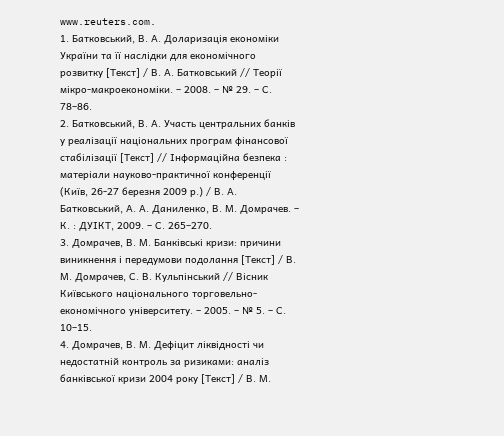www.reuters.com.
1. Батковський, В. А. Доларизація економіки України та її наслідки для економічного розвитку [Текст] / В. А. Батковський // Теорії мікро-макроекономіки. – 2008. – № 29. – С. 78–86.
2. Батковський, В. А. Участь центральних банків у реалізації національних програм фінансової стабілізації [Текст] // Інформаційна безпека : матеріали науково-практичної конференції (Київ, 26-27 березня 2009 р.) / В. А. Батковський, А. А. Даниленко, В. М. Домрачев. – К. : ДУІКТ, 2009. – С. 265–270.
3. Домрачев, В. М. Банківські кризи: причини виникнення і передумови подолання [Текст] / В. М. Домрачев, С. В. Кульпінський // Вісник Київського національного торговельно-економічного університету. – 2005. – № 5. – С. 10–15.
4. Домрачев, В. М. Дефіцит ліквідності чи недостатній контроль за ризиками: аналіз банківської кризи 2004 року [Текст] / В. М.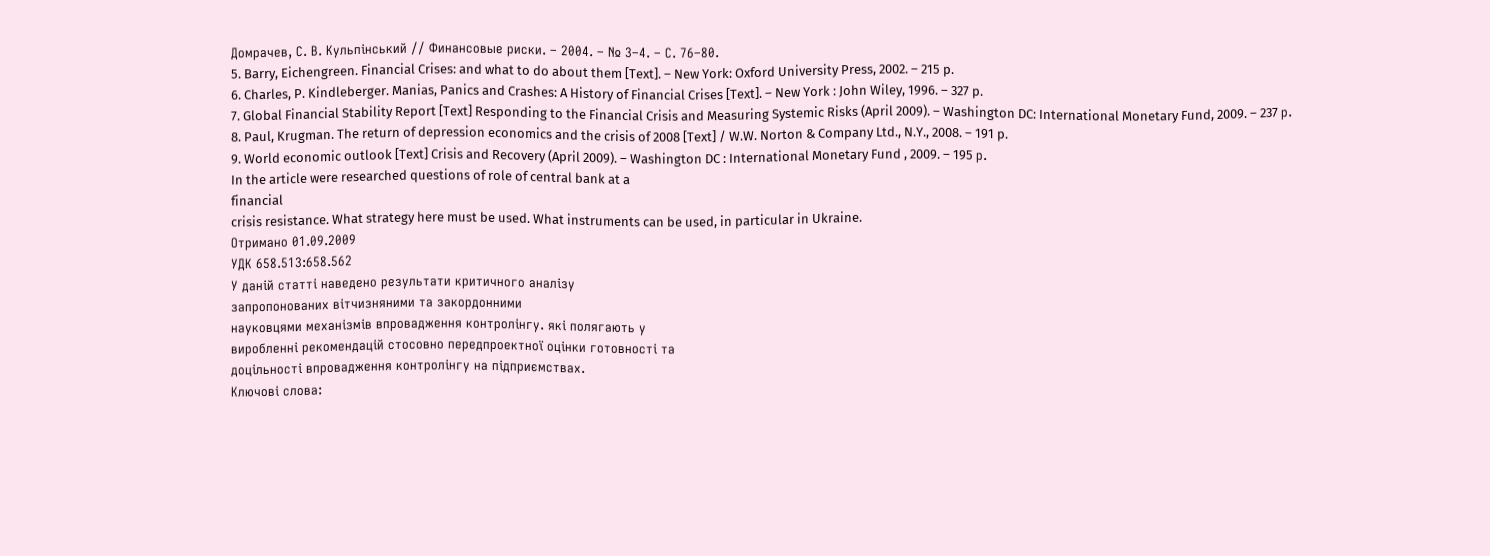Домрачев, С. В. Кульпінський // Финансовые риски. – 2004. – № 3–4. – С. 76–80.
5. Barry, Eichengreen. Financial Crises: and what to do about them [Text]. – New York: Oxford University Press, 2002. – 215 p.
6. Charles, P. Kindleberger. Manias, Panics and Crashes: A History of Financial Crises [Text]. – New York : John Wiley, 1996. – 327 p.
7. Global Financial Stability Report [Text] Responding to the Financial Crisis and Measuring Systemic Risks (April 2009). – Washington DC: International Monetary Fund, 2009. – 237 р.
8. Paul, Krugman. The return of depression economics and the crisis of 2008 [Text] / W.W. Norton & Company Ltd., N.Y., 2008. – 191 p.
9. World economic outlook [Text] Crisis and Recovery (April 2009). – Washington DC : International Monetary Fund , 2009. – 195 р.
In the article were researched questions of role of central bank at a
financial
crisis resistance. What strategy here must be used. What instruments can be used, in particular in Ukraine.
Отримано 01.09.2009
УДК 658.513:658.562
У даній статті наведено результати критичного аналізу
запропонованих вітчизняними та закордонними
науковцями механізмів впровадження контролінгу. які полягають у
виробленні рекомендацій стосовно передпроектної оцінки готовності та
доцільності впровадження контролінгу на підприємствах.
Ключові слова: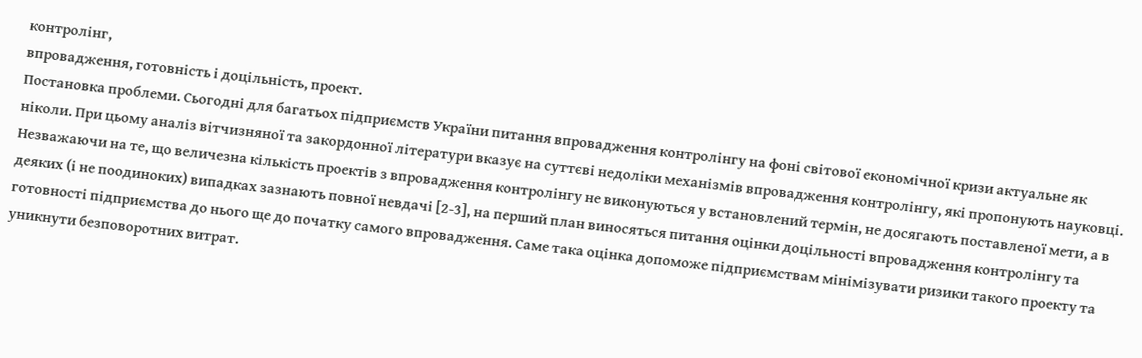контролінг,
впровадження, готовність і доцільність, проект.
Постановка проблеми. Сьогодні для багатьох підприємств України питання впровадження контролінгу на фоні світової економічної кризи актуальне як ніколи. При цьому аналіз вітчизняної та закордонної літератури вказує на суттєві недоліки механізмів впровадження контролінгу, які пропонують науковці. Незважаючи на те, що величезна кількість проектів з впровадження контролінгу не виконуються у встановлений термін, не досягають поставленої мети, а в деяких (і не поодиноких) випадках зазнають повної невдачі [2-3], на перший план виносяться питання оцінки доцільності впровадження контролінгу та готовності підприємства до нього ще до початку самого впровадження. Саме така оцінка допоможе підприємствам мінімізувати ризики такого проекту та уникнути безповоротних витрат.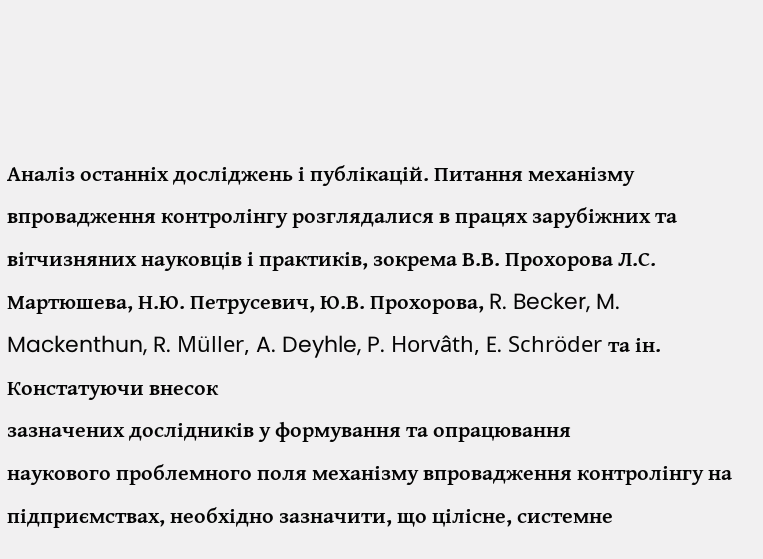Аналіз останніх досліджень і публікацій. Питання механізму впровадження контролінгу розглядалися в працях зарубіжних та вітчизняних науковців і практиків, зокрема В.В. Прохорова Л.С. Мартюшева, Н.Ю. Петрусевич, Ю.В. Прохорова, R. Becker, M. Mackenthun, R. Müller, A. Deyhle, P. Horvâth, E. Schröder та ін.
Констатуючи внесок
зазначених дослідників у формування та опрацювання
наукового проблемного поля механізму впровадження контролінгу на підприємствах, необхідно зазначити, що цілісне, системне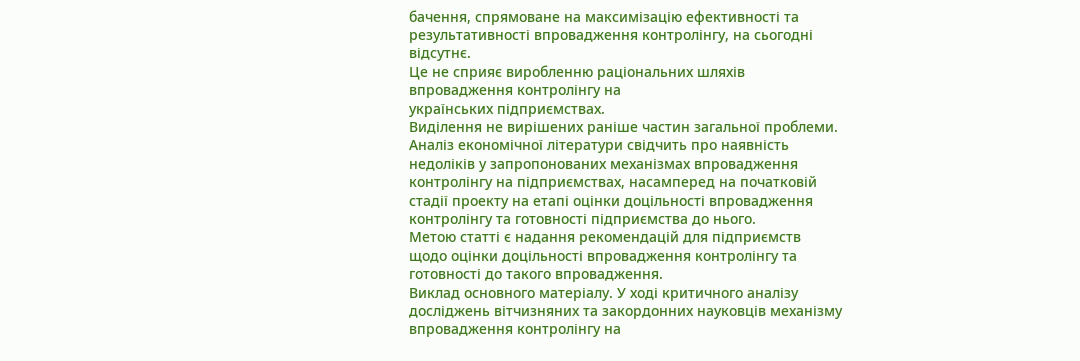бачення, спрямоване на максимізацію ефективності та результативності впровадження контролінгу, на сьогодні відсутнє.
Це не сприяє виробленню раціональних шляхів впровадження контролінгу на
українських підприємствах.
Виділення не вирішених раніше частин загальної проблеми. Аналіз економічної літератури свідчить про наявність недоліків у запропонованих механізмах впровадження контролінгу на підприємствах, насамперед на початковій стадії проекту на етапі оцінки доцільності впровадження контролінгу та готовності підприємства до нього.
Метою статті є надання рекомендацій для підприємств щодо оцінки доцільності впровадження контролінгу та готовності до такого впровадження.
Виклад основного матеріалу. У ході критичного аналізу досліджень вітчизняних та закордонних науковців механізму впровадження контролінгу на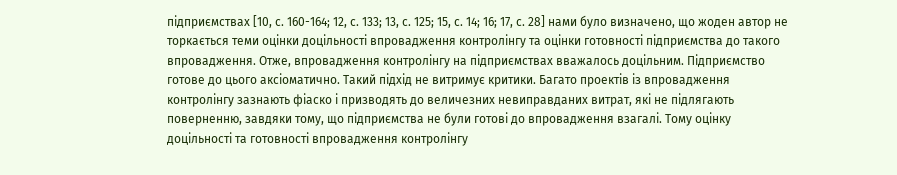підприємствах [10, с. 160-164; 12, с. 133; 13, с. 125; 15, с. 14; 16; 17, с. 28] нами було визначено, що жоден автор не торкається теми оцінки доцільності впровадження контролінгу та оцінки готовності підприємства до такого впровадження. Отже, впровадження контролінгу на підприємствах вважалось доцільним. Підприємство готове до цього аксіоматично. Такий підхід не витримує критики. Багато проектів із впровадження контролінгу зазнають фіаско і призводять до величезних невиправданих витрат, які не підлягають поверненню, завдяки тому, що підприємства не були готові до впровадження взагалі. Тому оцінку доцільності та готовності впровадження контролінгу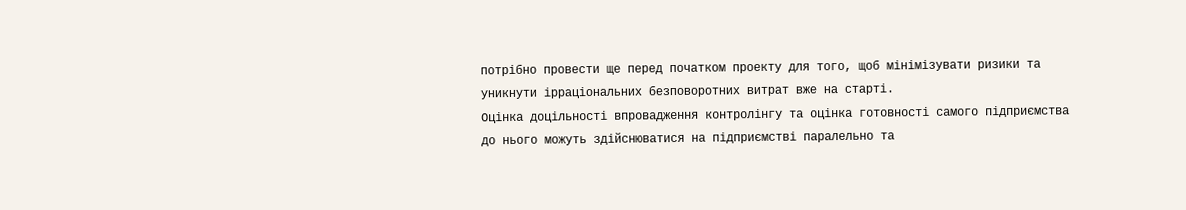потрібно провести ще перед початком проекту для того, щоб мінімізувати ризики та уникнути ірраціональних безповоротних витрат вже на старті.
Оцінка доцільності впровадження контролінгу та оцінка готовності самого підприємства до нього можуть здійснюватися на підприємстві паралельно та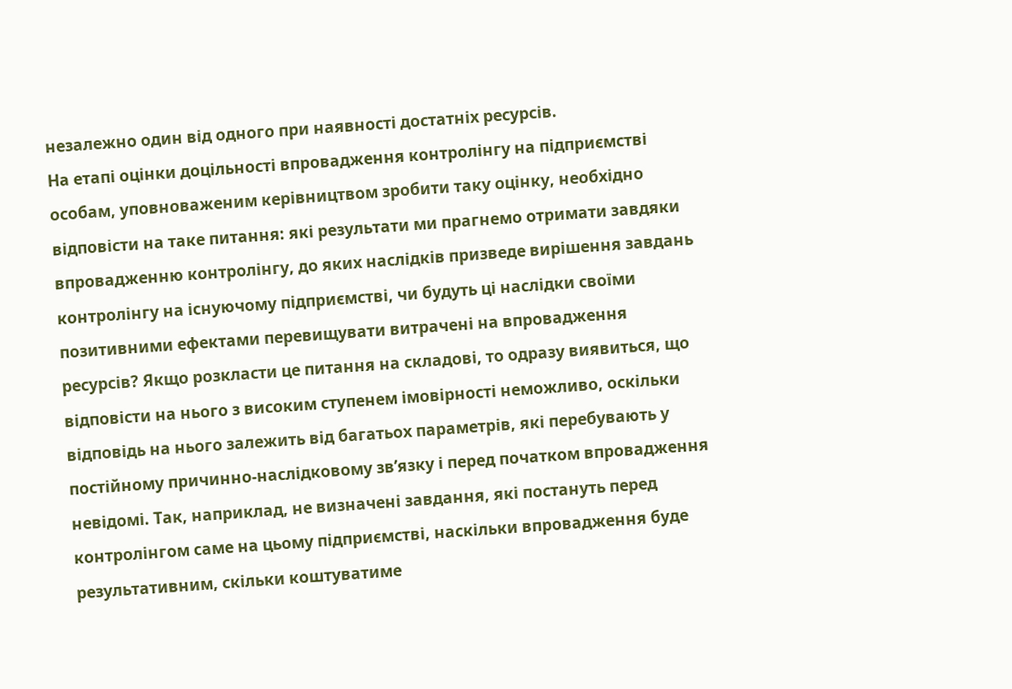незалежно один від одного при наявності достатніх ресурсів.
На етапі оцінки доцільності впровадження контролінгу на підприємстві особам, уповноваженим керівництвом зробити таку оцінку, необхідно відповісти на таке питання: які результати ми прагнемо отримати завдяки впровадженню контролінгу, до яких наслідків призведе вирішення завдань контролінгу на існуючому підприємстві, чи будуть ці наслідки своїми позитивними ефектами перевищувати витрачені на впровадження ресурсів? Якщо розкласти це питання на складові, то одразу виявиться, що відповісти на нього з високим ступенем імовірності неможливо, оскільки відповідь на нього залежить від багатьох параметрів, які перебувають у постійному причинно-наслідковому зв’язку і перед початком впровадження невідомі. Так, наприклад, не визначені завдання, які постануть перед контролінгом саме на цьому підприємстві, наскільки впровадження буде результативним, скільки коштуватиме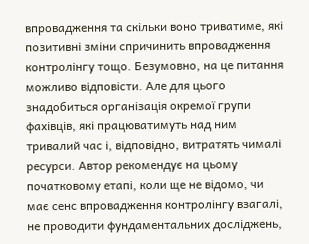впровадження та скільки воно триватиме, які позитивні зміни спричинить впровадження контролінгу тощо. Безумовно, на це питання можливо відповісти. Але для цього знадобиться організація окремої групи фахівців, які працюватимуть над ним тривалий час і, відповідно, витратять чималі ресурси. Автор рекомендує на цьому початковому етапі, коли ще не відомо, чи має сенс впровадження контролінгу взагалі, не проводити фундаментальних досліджень,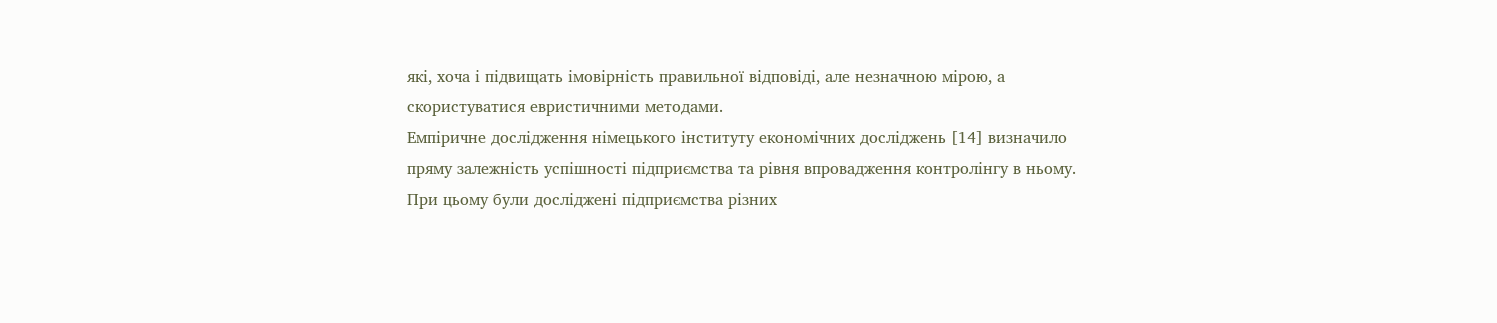які, хоча і підвищать імовірність правильної відповіді, але незначною мірою, а скористуватися евристичними методами.
Емпіричне дослідження німецького інституту економічних досліджень [14] визначило пряму залежність успішності підприємства та рівня впровадження контролінгу в ньому. При цьому були досліджені підприємства різних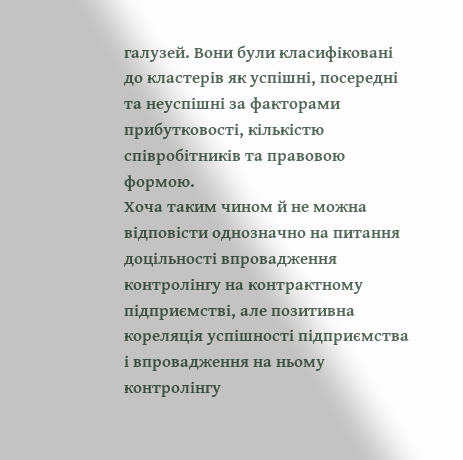галузей. Вони були класифіковані до кластерів як успішні, посередні та неуспішні за факторами прибутковості, кількістю співробітників та правовою формою.
Хоча таким чином й не можна відповісти однозначно на питання доцільності впровадження контролінгу на контрактному підприємстві, але позитивна кореляція успішності підприємства і впровадження на ньому контролінгу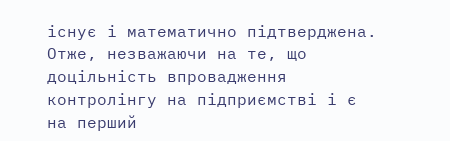існує і математично підтверджена. Отже, незважаючи на те, що доцільність впровадження контролінгу на підприємстві і є на перший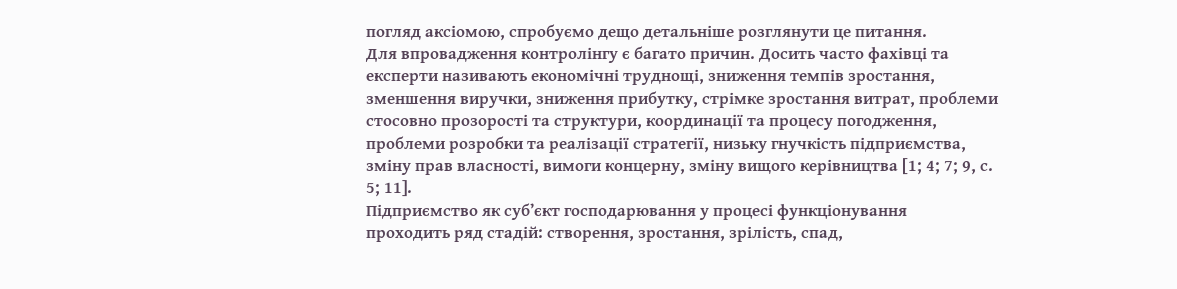погляд аксіомою, спробуємо дещо детальніше розглянути це питання.
Для впровадження контролінгу є багато причин. Досить часто фахівці та експерти називають економічні труднощі, зниження темпів зростання, зменшення виручки, зниження прибутку, стрімке зростання витрат, проблеми стосовно прозорості та структури, координації та процесу погодження, проблеми розробки та реалізації стратегії, низьку гнучкість підприємства, зміну прав власності, вимоги концерну, зміну вищого керівництва [1; 4; 7; 9, с. 5; 11].
Підприємство як суб’єкт господарювання у процесі функціонування
проходить ряд стадій: створення, зростання, зрілість, спад,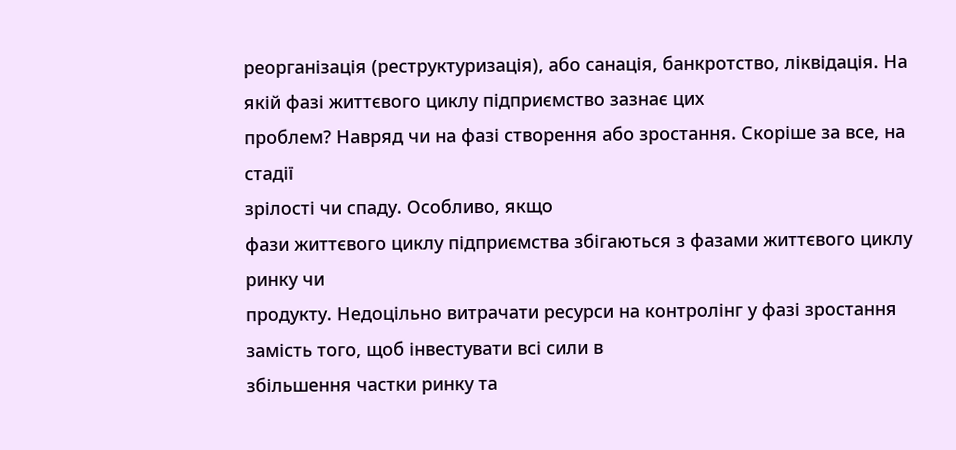реорганізація (реструктуризація), або санація, банкротство, ліквідація. На якій фазі життєвого циклу підприємство зазнає цих
проблем? Навряд чи на фазі створення або зростання. Скоріше за все, на стадії
зрілості чи спаду. Особливо, якщо
фази життєвого циклу підприємства збігаються з фазами життєвого циклу ринку чи
продукту. Недоцільно витрачати ресурси на контролінг у фазі зростання
замість того, щоб інвестувати всі сили в
збільшення частки ринку та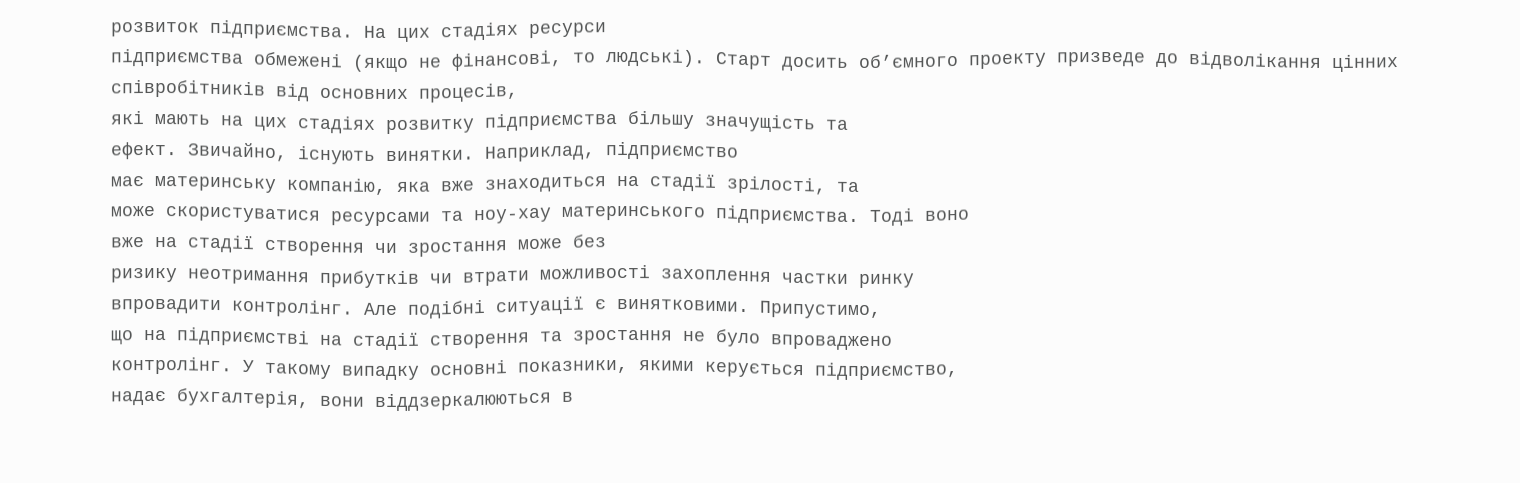розвиток підприємства. На цих стадіях ресурси
підприємства обмежені (якщо не фінансові, то людські). Старт досить об’ємного проекту призведе до відволікання цінних
співробітників від основних процесів,
які мають на цих стадіях розвитку підприємства більшу значущість та
ефект. Звичайно, існують винятки. Наприклад, підприємство
має материнську компанію, яка вже знаходиться на стадії зрілості, та
може скористуватися ресурсами та ноу-хау материнського підприємства. Тоді воно
вже на стадії створення чи зростання може без
ризику неотримання прибутків чи втрати можливості захоплення частки ринку
впровадити контролінг. Але подібні ситуації є винятковими. Припустимо,
що на підприємстві на стадії створення та зростання не було впроваджено
контролінг. У такому випадку основні показники, якими керується підприємство,
надає бухгалтерія, вони віддзеркалюються в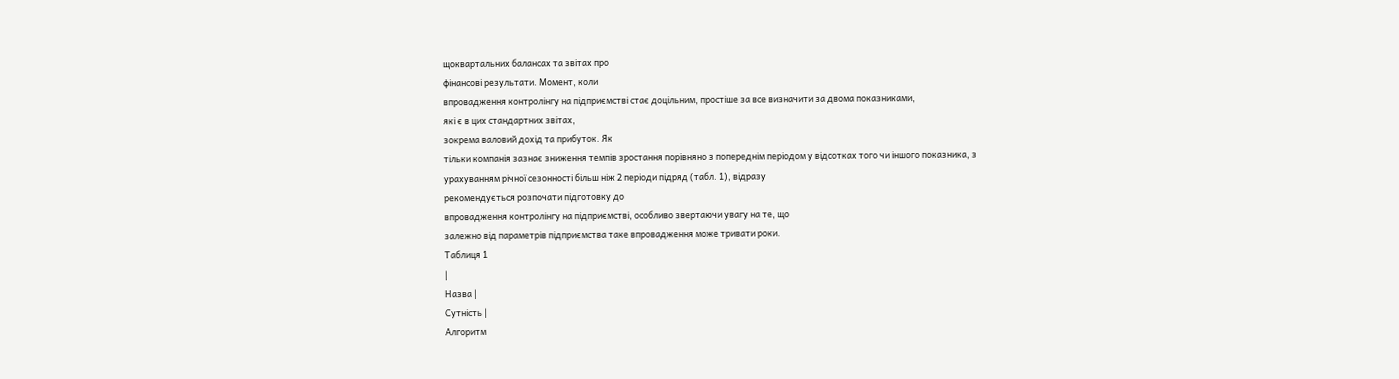щоквартальних балансах та звітах про
фінансові результати. Момент, коли
впровадження контролінгу на підприємстві стає доцільним, простіше за все визначити за двома показниками,
які є в цих стандартних звітах,
зокрема валовий дохід та прибуток. Як
тільки компанія зазнає зниження темпів зростання порівняно з попереднім періодом у відсотках того чи іншого показника, з
урахуванням річної сезонності більш ніж 2 періоди підряд (табл. 1), відразу
рекомендується розпочати підготовку до
впровадження контролінгу на підприємстві, особливо звертаючи увагу на те, що
залежно від параметрів підприємства таке впровадження може тривати роки.
Таблиця 1
|
Назва |
Сутність |
Алгоритм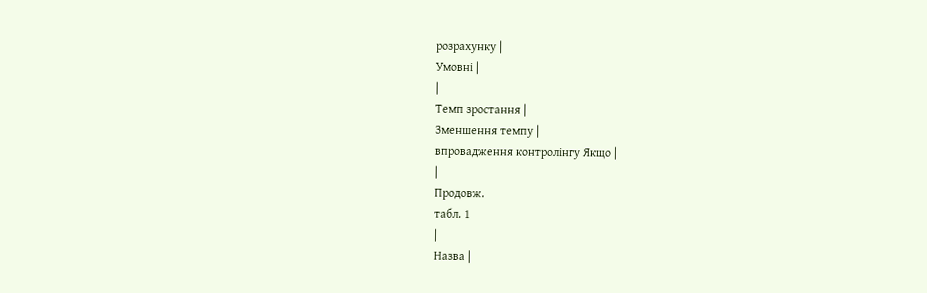розрахунку |
Умовні |
|
Темп зростання |
Зменшення темпу |
впровадження контролінгу Якщо |
|
Продовж.
табл. 1
|
Назва |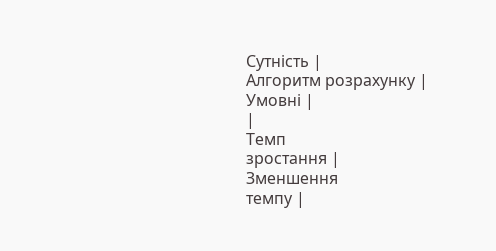Сутність |
Алгоритм розрахунку |
Умовні |
|
Темп
зростання |
Зменшення
темпу |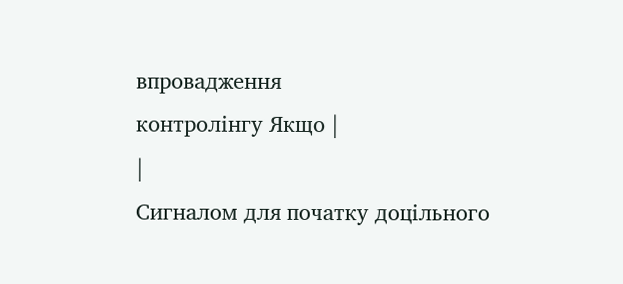впровадження
контролінгу Якщо |
|
Сигналом для початку доцільного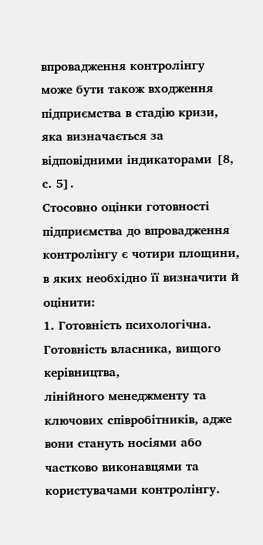впровадження контролінгу може бути також входження підприємства в стадію кризи, яка визначається за відповідними індикаторами [8, с. 5].
Стосовно оцінки готовності підприємства до впровадження контролінгу є чотири площини, в яких необхідно її визначити й оцінити:
1. Готовність психологічна. Готовність власника, вищого керівництва,
лінійного менеджменту та ключових співробітників, адже вони стануть носіями або
частково виконавцями та користувачами контролінгу.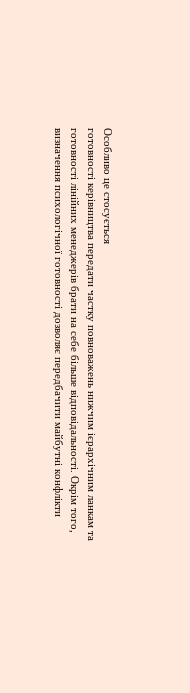Особливо це стосується
готовності керівництва передати частку повноважень нижчим ієрархічним ланкам та
готовності лінійних менеджерів брати на себе більше відповідальності. Окрім того,
визначення психологічної готовності дозволяє передбачити майбутні конфлікти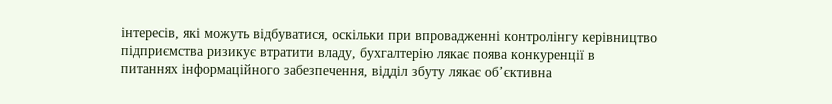інтересів, які можуть відбуватися, оскільки при впровадженні контролінгу керівництво
підприємства ризикує втратити владу, бухгалтерію лякає поява конкуренції в
питаннях інформаційного забезпечення, відділ збуту лякає об’єктивна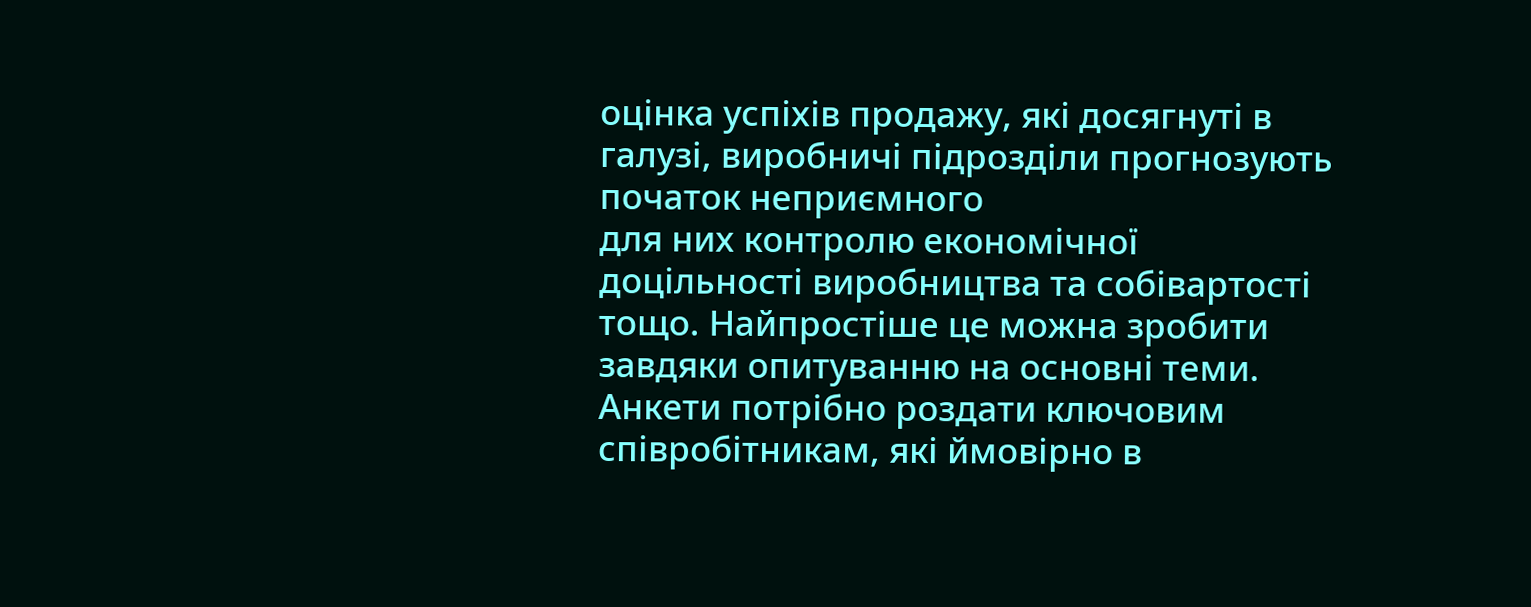оцінка успіхів продажу, які досягнуті в
галузі, виробничі підрозділи прогнозують початок неприємного
для них контролю економічної
доцільності виробництва та собівартості тощо. Найпростіше це можна зробити
завдяки опитуванню на основні теми. Анкети потрібно роздати ключовим
співробітникам, які ймовірно в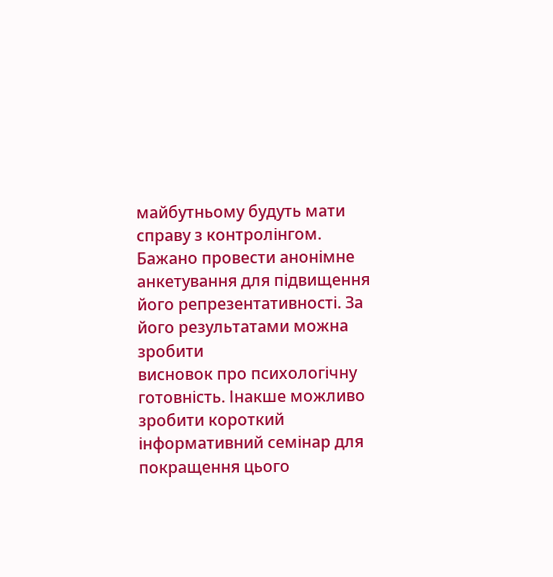майбутньому будуть мати справу з контролінгом.
Бажано провести анонімне анкетування для підвищення його репрезентативності. За
його результатами можна зробити
висновок про психологічну
готовність. Інакше можливо зробити короткий інформативний семінар для покращення цього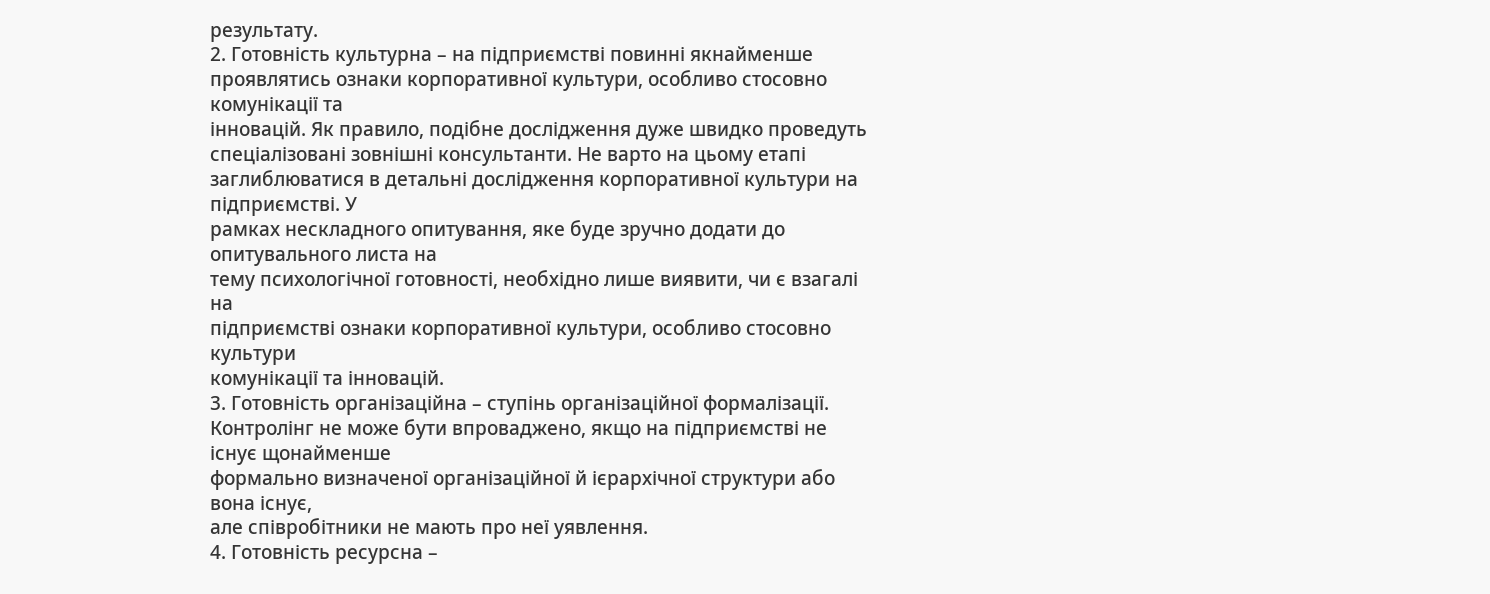результату.
2. Готовність культурна – на підприємстві повинні якнайменше
проявлятись ознаки корпоративної культури, особливо стосовно комунікації та
інновацій. Як правило, подібне дослідження дуже швидко проведуть спеціалізовані зовнішні консультанти. Не варто на цьому етапі
заглиблюватися в детальні дослідження корпоративної культури на підприємстві. У
рамках нескладного опитування, яке буде зручно додати до опитувального листа на
тему психологічної готовності, необхідно лише виявити, чи є взагалі на
підприємстві ознаки корпоративної культури, особливо стосовно культури
комунікації та інновацій.
3. Готовність організаційна – ступінь організаційної формалізації.
Контролінг не може бути впроваджено, якщо на підприємстві не існує щонайменше
формально визначеної організаційної й ієрархічної структури або вона існує,
але співробітники не мають про неї уявлення.
4. Готовність ресурсна –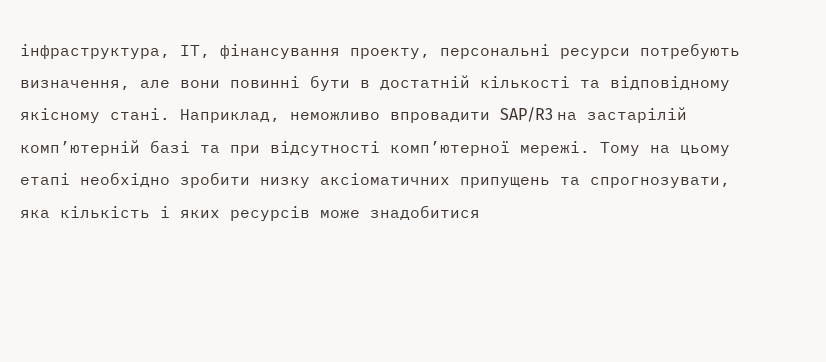інфраструктура, ІТ, фінансування проекту, персональні ресурси потребують визначення, але вони повинні бути в достатній кількості та відповідному якісному стані. Наприклад, неможливо впровадити SAP/R3 на застарілій комп’ютерній базі та при відсутності комп’ютерної мережі. Тому на цьому етапі необхідно зробити низку аксіоматичних припущень та спрогнозувати, яка кількість і яких ресурсів може знадобитися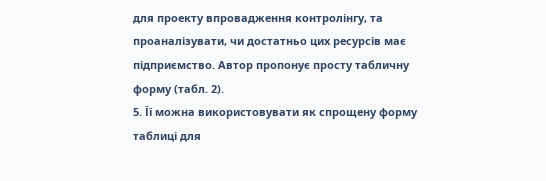для проекту впровадження контролінгу, та проаналізувати, чи достатньо цих ресурсів має підприємство. Автор пропонує просту табличну форму (табл. 2).
5. Її можна використовувати як спрощену форму таблиці для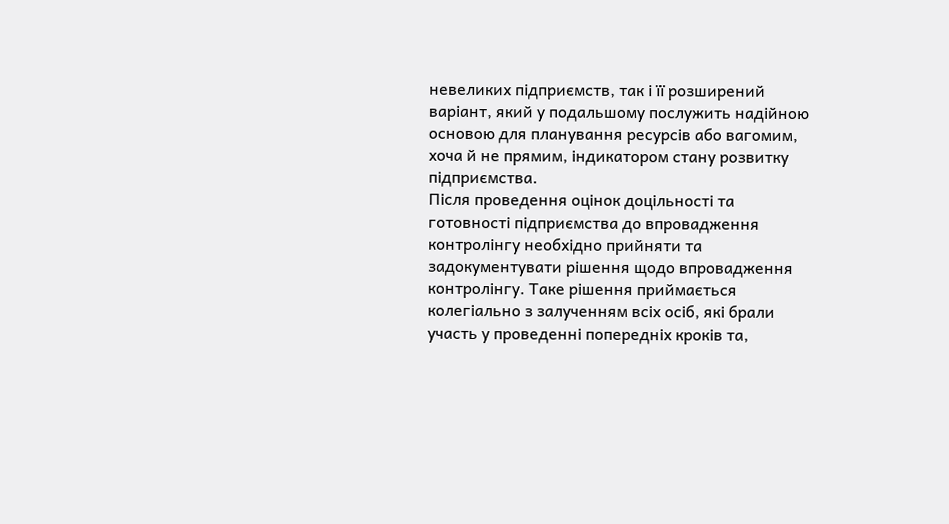невеликих підприємств, так і її розширений варіант, який у подальшому послужить надійною основою для планування ресурсів або вагомим, хоча й не прямим, індикатором стану розвитку підприємства.
Після проведення оцінок доцільності та готовності підприємства до впровадження контролінгу необхідно прийняти та задокументувати рішення щодо впровадження контролінгу. Таке рішення приймається колегіально з залученням всіх осіб, які брали участь у проведенні попередніх кроків та,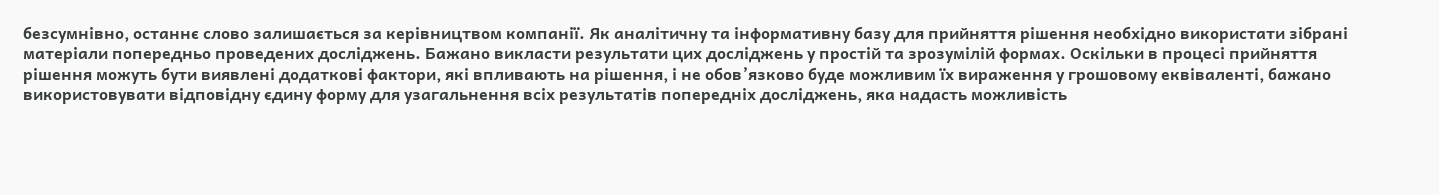безсумнівно, останнє слово залишається за керівництвом компанії. Як аналітичну та інформативну базу для прийняття рішення необхідно використати зібрані матеріали попередньо проведених досліджень. Бажано викласти результати цих досліджень у простій та зрозумілій формах. Оскільки в процесі прийняття рішення можуть бути виявлені додаткові фактори, які впливають на рішення, і не обов’язково буде можливим їх вираження у грошовому еквіваленті, бажано використовувати відповідну єдину форму для узагальнення всіх результатів попередніх досліджень, яка надасть можливість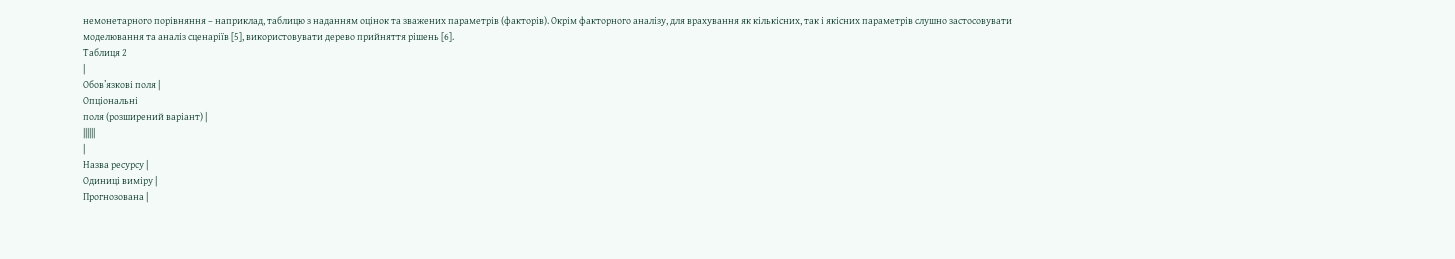немонетарного порівняння – наприклад, таблицю з наданням оцінок та зважених параметрів (факторів). Окрім факторного аналізу, для врахування як кількісних, так і якісних параметрів слушно застосовувати моделювання та аналіз сценаріїв [5], використовувати дерево прийняття рішень [6].
Таблиця 2
|
Обов’язкові поля |
Опціональні
поля (розширений варіант) |
||||||
|
Назва ресурсу |
Одиниці виміру |
Прогнозована |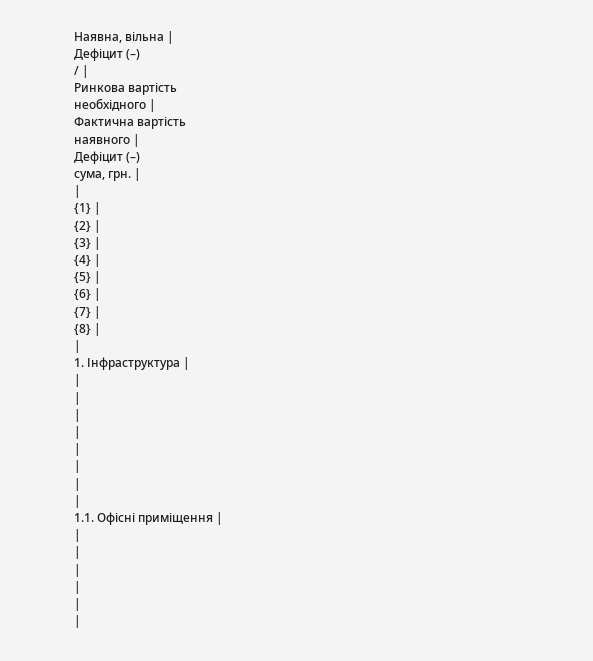Наявна, вільна |
Дефіцит (–)
/ |
Ринкова вартість
необхідного |
Фактична вартість
наявного |
Дефіцит (–)
сума, грн. |
|
{1} |
{2} |
{3} |
{4} |
{5} |
{6} |
{7} |
{8} |
|
1. Інфраструктура |
|
|
|
|
|
|
|
|
1.1. Офісні приміщення |
|
|
|
|
|
|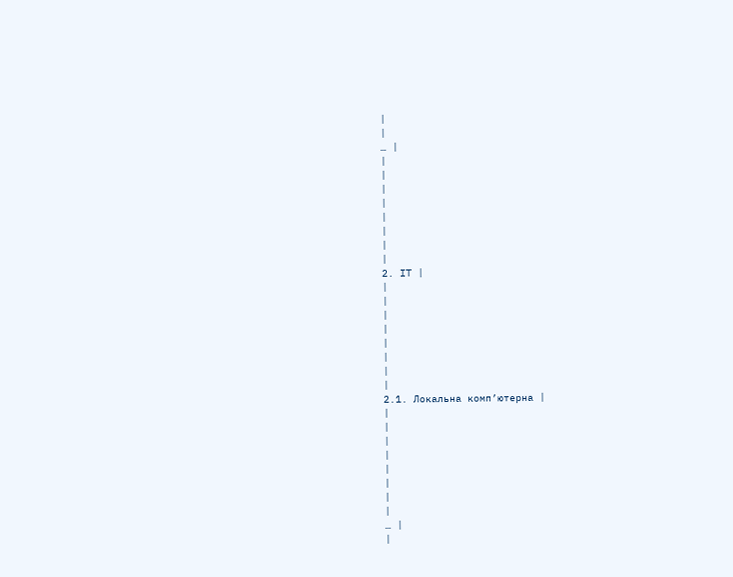|
|
… |
|
|
|
|
|
|
|
|
2. ІТ |
|
|
|
|
|
|
|
|
2.1. Локальна комп’ютерна |
|
|
|
|
|
|
|
|
… |
|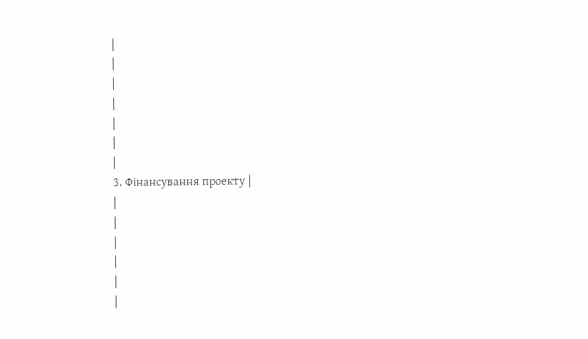|
|
|
|
|
|
|
3. Фінансування проекту |
|
|
|
|
|
|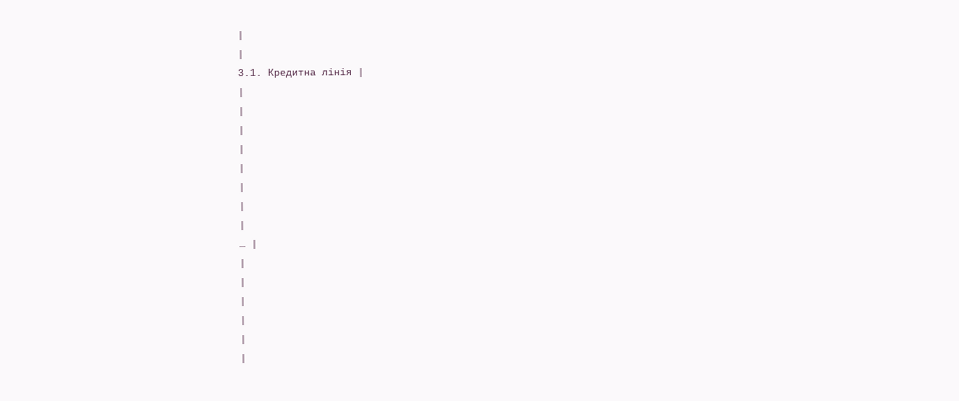|
|
3.1. Кредитна лінія |
|
|
|
|
|
|
|
|
… |
|
|
|
|
|
|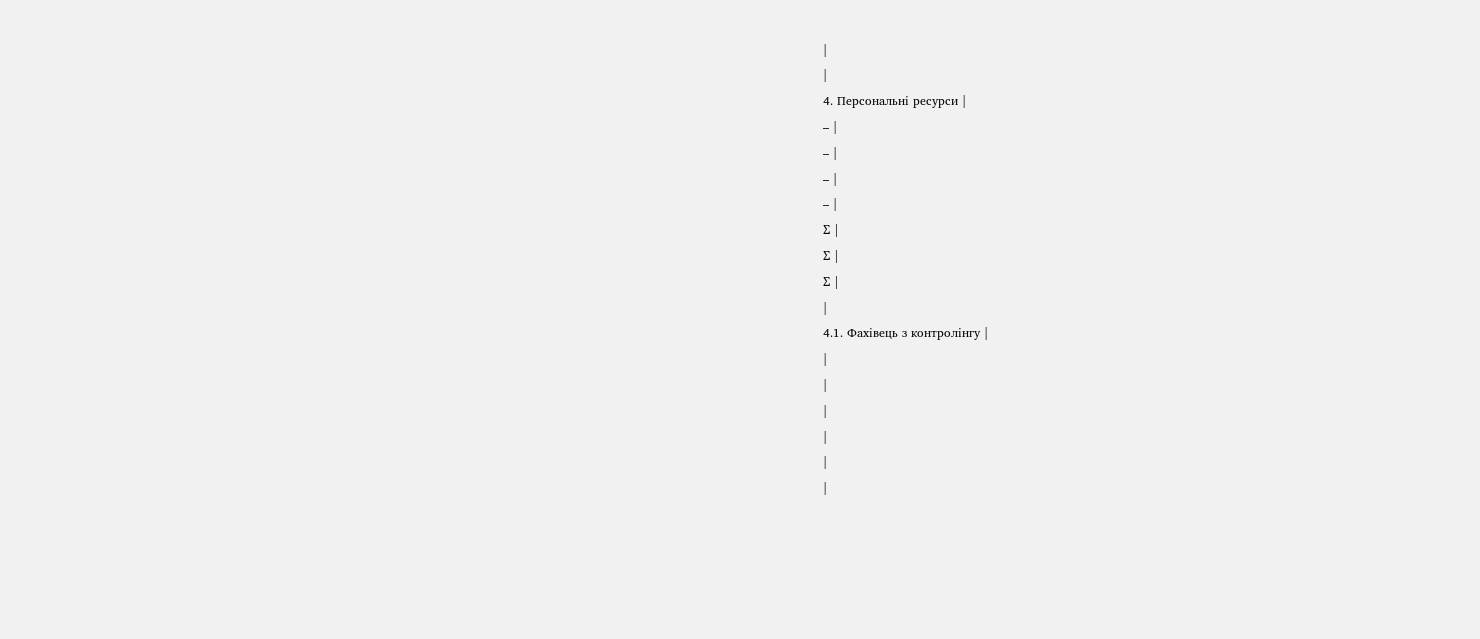|
|
4. Персональні ресурси |
– |
– |
– |
– |
Σ |
Σ |
Σ |
|
4.1. Фахівець з контролінгу |
|
|
|
|
|
|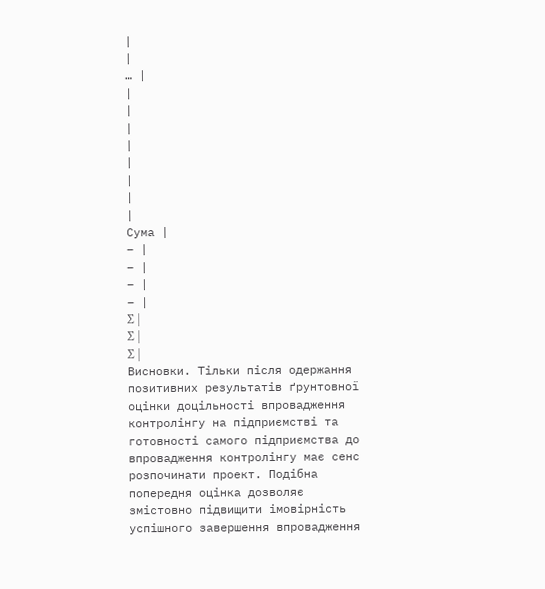|
|
… |
|
|
|
|
|
|
|
|
Сума |
– |
– |
– |
– |
Σ |
Σ |
Σ |
Висновки. Тільки після одержання позитивних результатів ґрунтовної оцінки доцільності впровадження контролінгу на підприємстві та готовності самого підприємства до впровадження контролінгу має сенс розпочинати проект. Подібна попередня оцінка дозволяє змістовно підвищити імовірність успішного завершення впровадження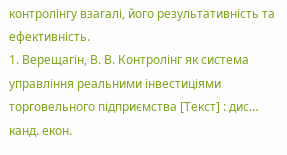контролінгу взагалі, його результативність та ефективність.
1. Верещагін, В. В. Контролінг як система управління реальними інвестиціями торговельного підприємства [Текст] : дис… канд. екон.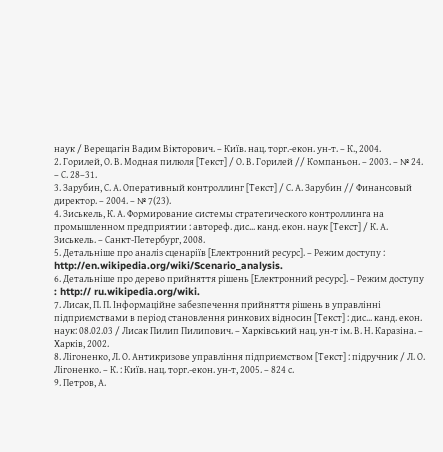наук / Верещагін Вадим Вікторович. – Київ. нац. торг.-екон. ун-т. – К., 2004.
2. Горилей, О. В. Модная пилюля [Текст] / О. В. Горилей // Компаньон. – 2003. – № 24. – С. 28–31.
3. Зарубин, С. А. Оперативный контроллинг [Текст] / С. А. Зарубин // Финансовый директор. – 2004. – № 7(23).
4. Зиськель, К. А. Формирование системы стратегического контроллинга на промышленном предприятии : автореф. дис... канд. екон. наук [Текст] / К. А. Зиськель. – Санкт-Петербург, 2008.
5. Детальніше про аналіз сценаріїв [Електронний ресурс]. – Режим доступу : http://en.wikipedia.org/wiki/Scenario_analysis.
6. Детальніше про дерево прийняття рішень [Електронний ресурс]. – Режим доступу
: http:// ru.wikipedia.org/wiki.
7. Лисак, П. П. Інформаційне забезпечення прийняття рішень в управлінні підприємствами в період становлення ринкових відносин [Текст] : дис... канд. екон. наук: 08.02.03 / Лисак Пилип Пилипович. – Харківський нац. ун-т ім. В. Н. Каразіна. – Харків, 2002.
8. Лігоненко, Л. О. Антикризове управління підприємством [Текст] : підручник / Л. О. Лігоненко. – К. : Київ. нац. торг.-екон. ун-т, 2005. – 824 с.
9. Петров, А.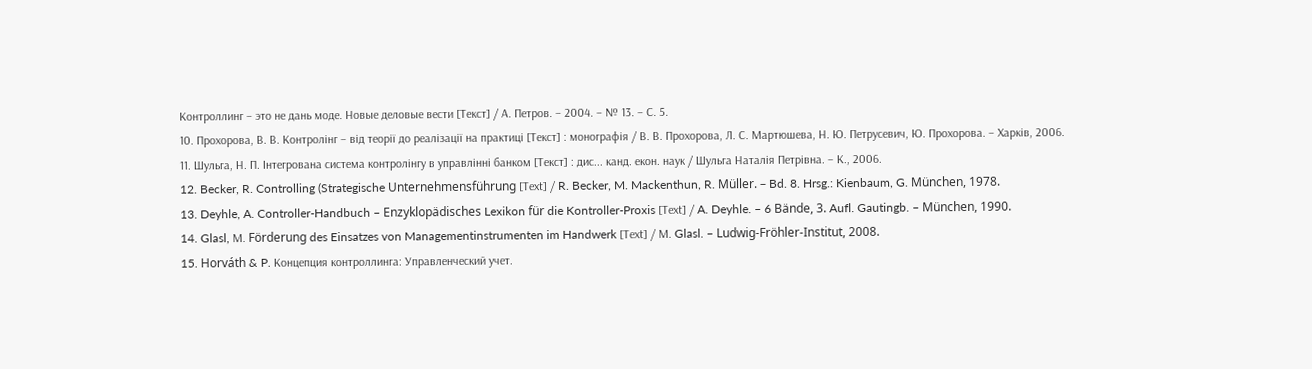Контроллинг – это не дань моде. Новые деловые вести [Текст] / А. Петров. – 2004. – № 13. – С. 5.
10. Прохорова, В. В. Контролінг – від теорії до реалізації на практиці [Текст] : монографія / В. В. Прохорова, Л. С. Мартюшева, Н. Ю. Петрусевич, Ю. Прохорова. – Харків, 2006.
11. Шульга, Н. П. Інтегрована система контролінгу в управлінні банком [Текст] : дис... канд. екон. наук / Шульга Наталія Петрівна. – К., 2006.
12. Becker, R. Controlling (Strategische Unternehmensführung [Теxt] / R. Becker, M. Mackenthun, R. Müller. – Bd. 8. Hrsg.: Kienbaum, G. München, 1978.
13. Deyhle, A. Controller-Handbuch – Enzyklopädisches Lexikon für die Kontroller-Proxis [Теxt] / A. Deyhle. – 6 Bände, 3. Aufl. Gautingb. – München, 1990.
14. Glasl, М. Förderung des Einsatzes von Managementinstrumenten im Handwerk [Теxt] / М. Glasl. – Ludwig-Fröhler-Institut, 2008.
15. Horváth & P. Концепция контроллинга: Управленческий учет.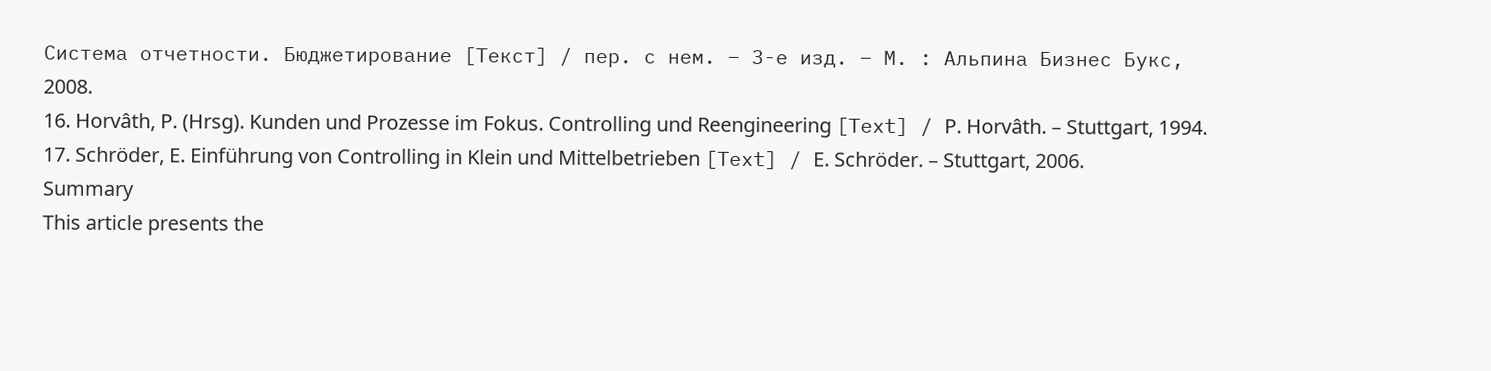Система отчетности. Бюджетирование [Текст] / пер. с нем. – 3-е изд. – М. : Альпина Бизнес Букс, 2008.
16. Horvâth, P. (Hrsg). Kunden und Prozesse im Fokus. Controlling und Reengineering [Теxt] / P. Horvâth. – Stuttgart, 1994.
17. Schröder, E. Einführung von Controlling in Klein und Mittelbetrieben [Теxt] / E. Schröder. – Stuttgart, 2006.
Summary
This article presents the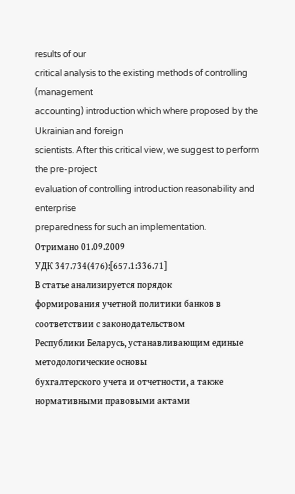results of our
critical analysis to the existing methods of controlling (management
accounting) introduction which where proposed by the Ukrainian and foreign
scientists. After this critical view, we suggest to perform the pre-project
evaluation of controlling introduction reasonability and enterprise
preparedness for such an implementation.
Отримано 01.09.2009
УДК 347.734(476):[657.1:336.71]
В статье анализируется порядок
формирования учетной политики банков в соответствии с законодательством
Республики Беларусь, устанавливающим единые методологические основы
бухгалтерского учета и отчетности, а также нормативными правовыми актами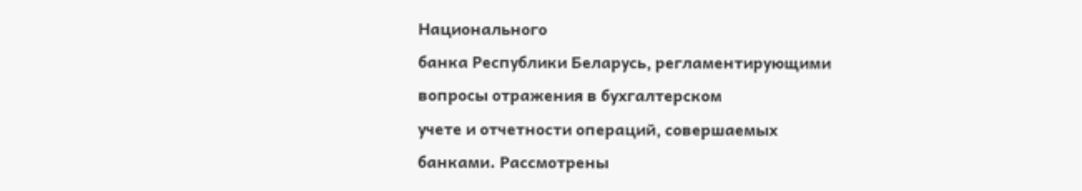Национального
банка Республики Беларусь, регламентирующими вопросы отражения в бухгалтерском
учете и отчетности операций, совершаемых банками. Рассмотрены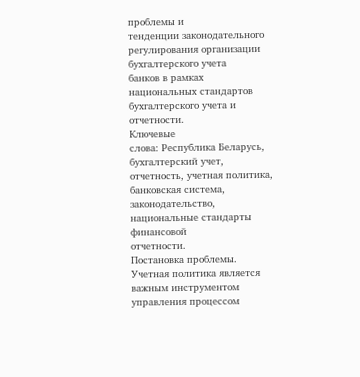проблемы и
тенденции законодательного регулирования организации бухгалтерского учета
банков в рамках национальных стандартов бухгалтерского учета и отчетности.
Ключевые
слова: Республика Беларусь, бухгалтерский учет, отчетность, учетная политика, банковская система,
законодательство, национальные стандарты финансовой
отчетности.
Постановка проблемы. Учетная политика является важным инструментом управления процессом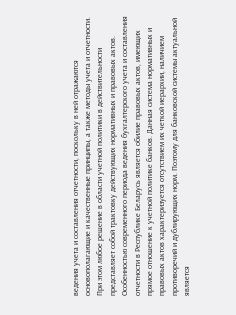ведения учета и составления отчетности, поскольку в ней отражаются основополагающие и качественные принципы, а также методы учета и отчетности. При этом любое решение в области учетной политики в действительности представляет собой трактовку действующих нормативных и правовых актов. Особенностью современного периода ведения бухгалтерского учета и составления отчетности в Республике Беларусь является обилие правовых актов, имеющих прямое отношение к учетной политике банков. Данная система нормативных и правовых актов характеризуется отсутствием их четкой иерархии, наличием противоречий и дублирующих норм. Поэтому для банковской системы актуальной является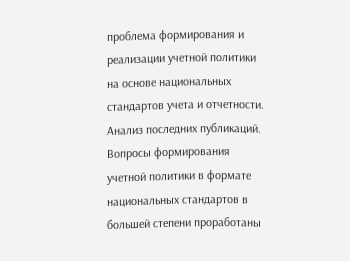проблема формирования и реализации учетной политики на основе национальных стандартов учета и отчетности.
Анализ последних публикаций. Вопросы формирования учетной политики в формате национальных стандартов в большей степени проработаны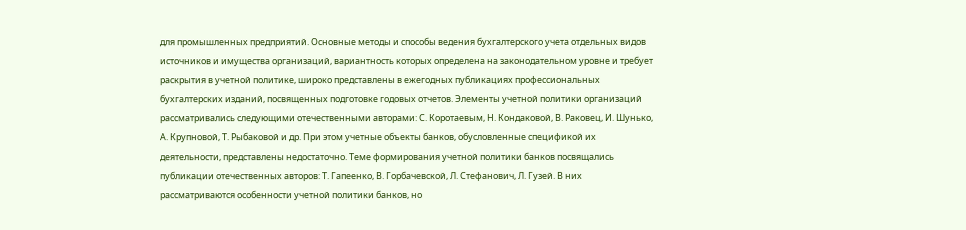для промышленных предприятий. Основные методы и способы ведения бухгалтерского учета отдельных видов источников и имущества организаций, вариантность которых определена на законодательном уровне и требует раскрытия в учетной политике, широко представлены в ежегодных публикациях профессиональных бухгалтерских изданий, посвященных подготовке годовых отчетов. Элементы учетной политики организаций рассматривались следующими отечественными авторами: С. Коротаевым, Н. Кондаковой, В. Раковец, И. Шунько, А. Крупновой, Т. Рыбаковой и др. При этом учетные объекты банков, обусловленные спецификой их деятельности, представлены недостаточно. Теме формирования учетной политики банков посвящались публикации отечественных авторов: Т. Гапеенко, В. Горбачевской, Л. Стефанович, Л. Гузей. В них рассматриваются особенности учетной политики банков, но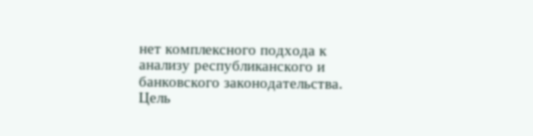нет комплексного подхода к анализу республиканского и банковского законодательства.
Цель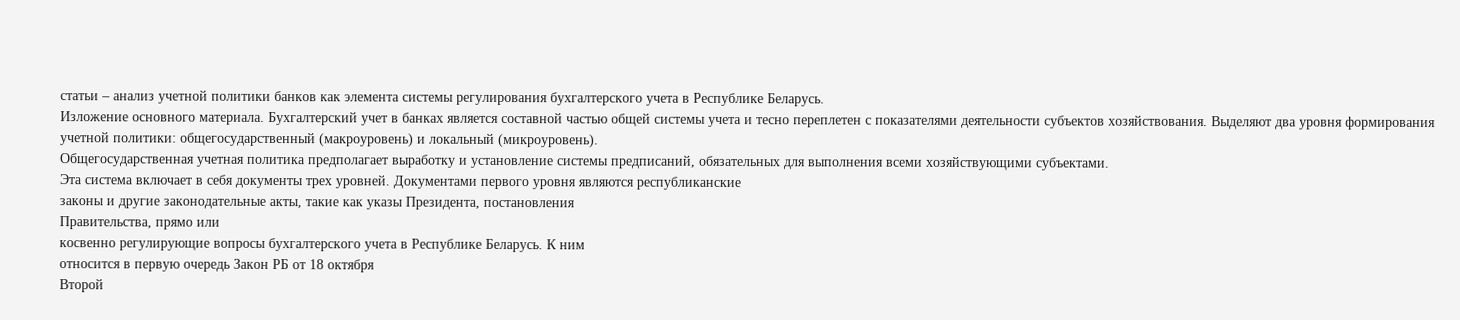статьи – анализ учетной политики банков как элемента системы регулирования бухгалтерского учета в Республике Беларусь.
Изложение основного материала. Бухгалтерский учет в банках является составной частью общей системы учета и тесно переплетен с показателями деятельности субъектов хозяйствования. Выделяют два уровня формирования учетной политики: общегосударственный (макроуровень) и локальный (микроуровень).
Общегосударственная учетная политика предполагает выработку и установление системы предписаний, обязательных для выполнения всеми хозяйствующими субъектами.
Эта система включает в себя документы трех уровней. Документами первого уровня являются республиканские
законы и другие законодательные акты, такие как указы Президента, постановления
Правительства, прямо или
косвенно регулирующие вопросы бухгалтерского учета в Республике Беларусь. К ним
относится в первую очередь Закон РБ от 18 октября
Второй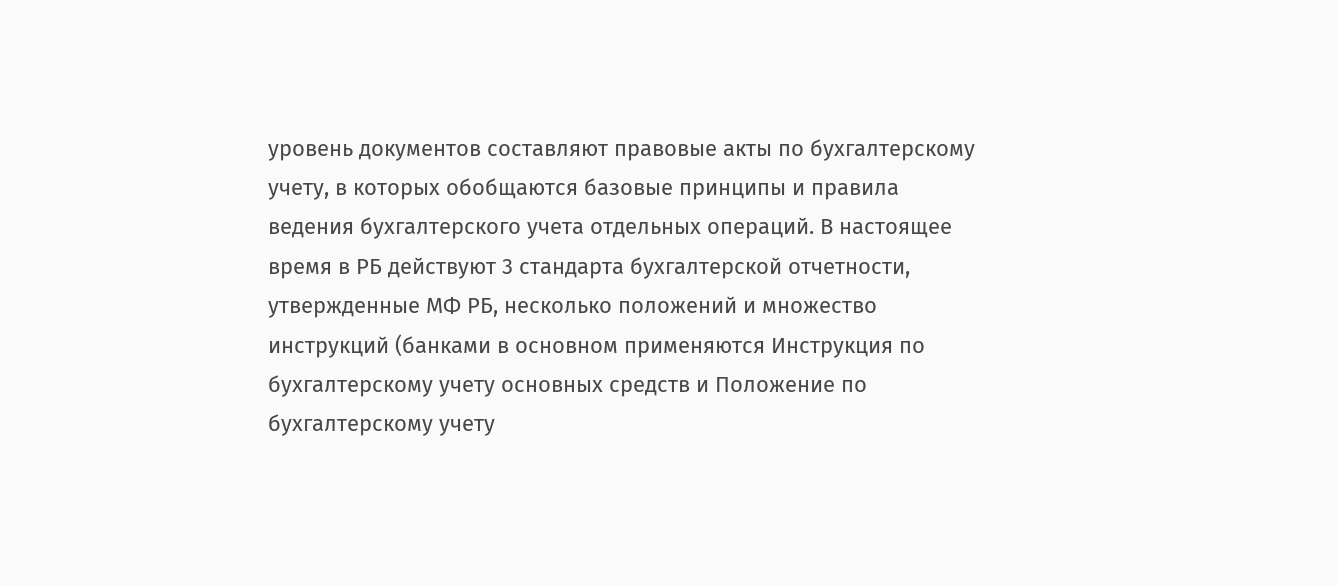уровень документов составляют правовые акты по бухгалтерскому учету, в которых обобщаются базовые принципы и правила ведения бухгалтерского учета отдельных операций. В настоящее время в РБ действуют 3 стандарта бухгалтерской отчетности, утвержденные МФ РБ, несколько положений и множество инструкций (банками в основном применяются Инструкция по бухгалтерскому учету основных средств и Положение по бухгалтерскому учету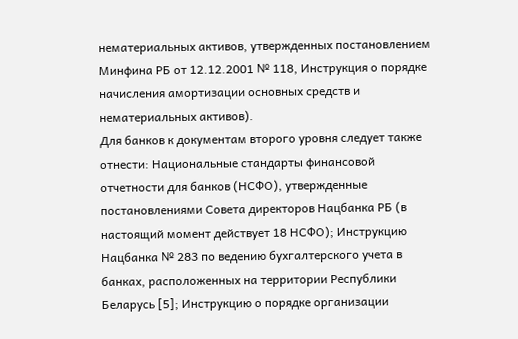нематериальных активов, утвержденных постановлением Минфина РБ от 12.12.2001 № 118, Инструкция о порядке начисления амортизации основных средств и нематериальных активов).
Для банков к документам второго уровня следует также отнести: Национальные стандарты финансовой отчетности для банков (НСФО), утвержденные постановлениями Совета директоров Нацбанка РБ (в настоящий момент действует 18 НСФО); Инструкцию Нацбанка № 283 по ведению бухгалтерского учета в банках, расположенных на территории Республики Беларусь [5]; Инструкцию о порядке организации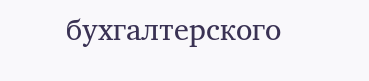бухгалтерского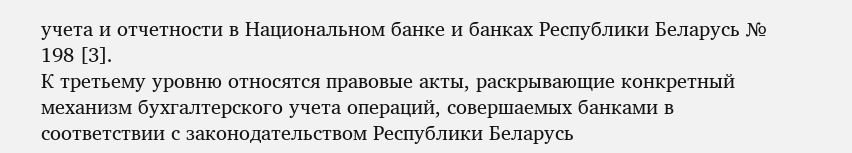учета и отчетности в Национальном банке и банках Республики Беларусь № 198 [3].
К третьему уровню относятся правовые акты, раскрывающие конкретный механизм бухгалтерского учета операций, совершаемых банками в соответствии с законодательством Республики Беларусь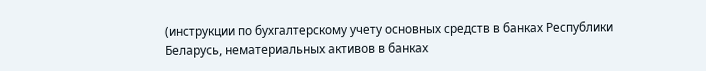(инструкции по бухгалтерскому учету основных средств в банках Республики Беларусь, нематериальных активов в банках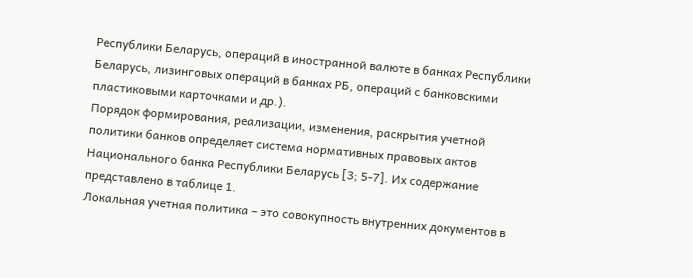Республики Беларусь, операций в иностранной валюте в банках Республики Беларусь, лизинговых операций в банках РБ, операций с банковскими пластиковыми карточками и др.).
Порядок формирования, реализации, изменения, раскрытия учетной политики банков определяет система нормативных правовых актов Национального банка Республики Беларусь [3; 5-7]. Их содержание представлено в таблице 1.
Локальная учетная политика – это совокупность внутренних документов в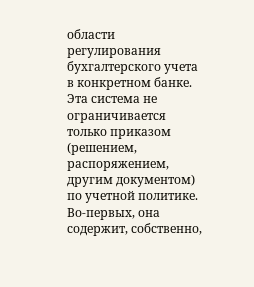области регулирования бухгалтерского учета в конкретном банке. Эта система не ограничивается только приказом (решением, распоряжением, другим документом) по учетной политике. Во-первых, она содержит, собственно,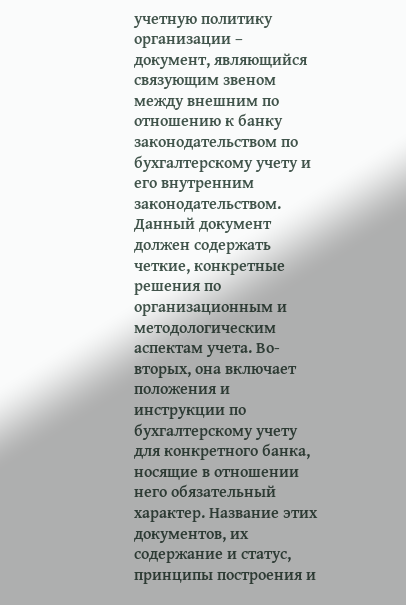учетную политику организации – документ, являющийся связующим звеном между внешним по отношению к банку законодательством по бухгалтерскому учету и его внутренним законодательством. Данный документ должен содержать четкие, конкретные решения по организационным и методологическим аспектам учета. Во-вторых, она включает положения и инструкции по бухгалтерскому учету для конкретного банка, носящие в отношении него обязательный характер. Название этих документов, их содержание и статус, принципы построения и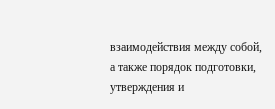взаимодействия между собой, а также порядок подготовки, утверждения и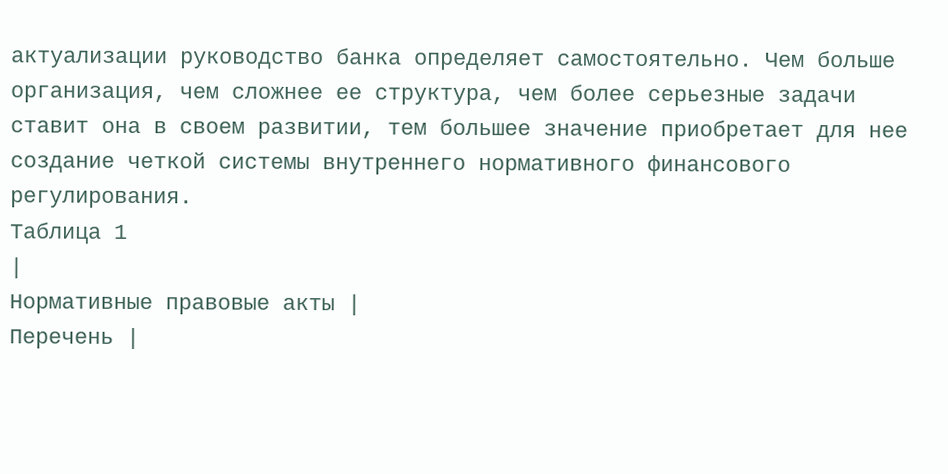актуализации руководство банка определяет самостоятельно. Чем больше организация, чем сложнее ее структура, чем более серьезные задачи ставит она в своем развитии, тем большее значение приобретает для нее создание четкой системы внутреннего нормативного финансового регулирования.
Таблица 1
|
Нормативные правовые акты |
Перечень |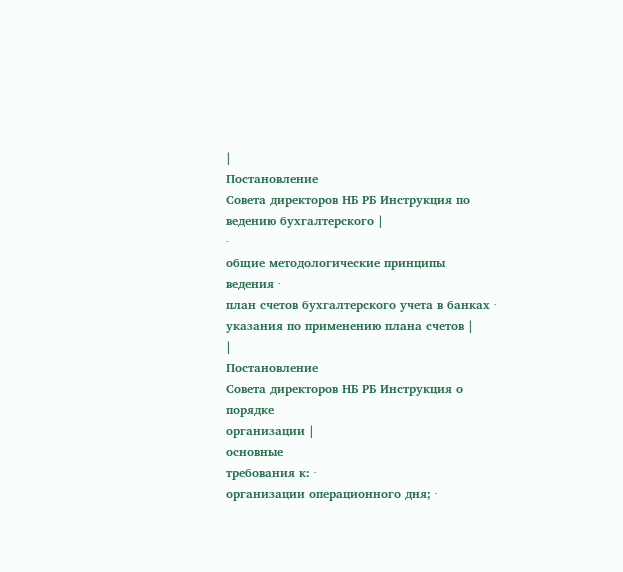|
Постановление
Совета директоров НБ РБ Инструкция по ведению бухгалтерского |
·
общие методологические принципы
ведения ·
план счетов бухгалтерского учета в банках ·
указания по применению плана счетов |
|
Постановление
Совета директоров НБ РБ Инструкция о порядке
организации |
основные
требования к: ·
организации операционного дня; ·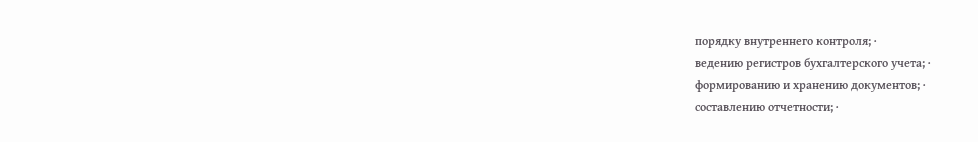порядку внутреннего контроля; ·
ведению регистров бухгалтерского учета; ·
формированию и хранению документов; ·
составлению отчетности; ·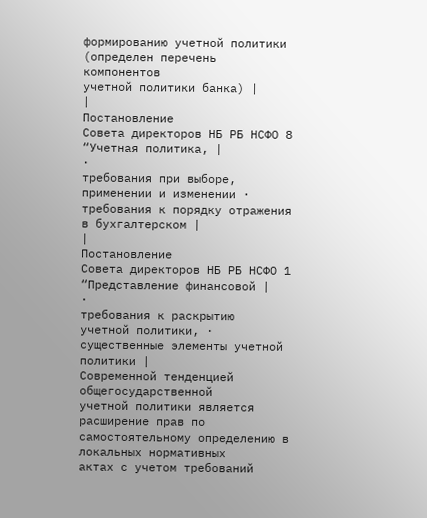формированию учетной политики (определен перечень компонентов
учетной политики банка) |
|
Постановление
Совета директоров НБ РБ НСФО 8 “Учетная политика, |
·
требования при выборе, применении и изменении ·
требования к порядку отражения в бухгалтерском |
|
Постановление
Совета директоров НБ РБ НСФО 1 “Представление финансовой |
·
требования к раскрытию
учетной политики, ·
существенные элементы учетной политики |
Современной тенденцией общегосударственной
учетной политики является
расширение прав по самостоятельному определению в локальных нормативных
актах с учетом требований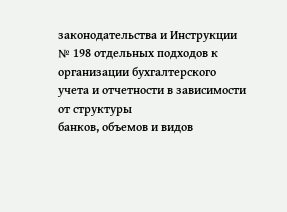законодательства и Инструкции
№ 198 отдельных подходов к организации бухгалтерского учета и отчетности в зависимости от структуры
банков, объемов и видов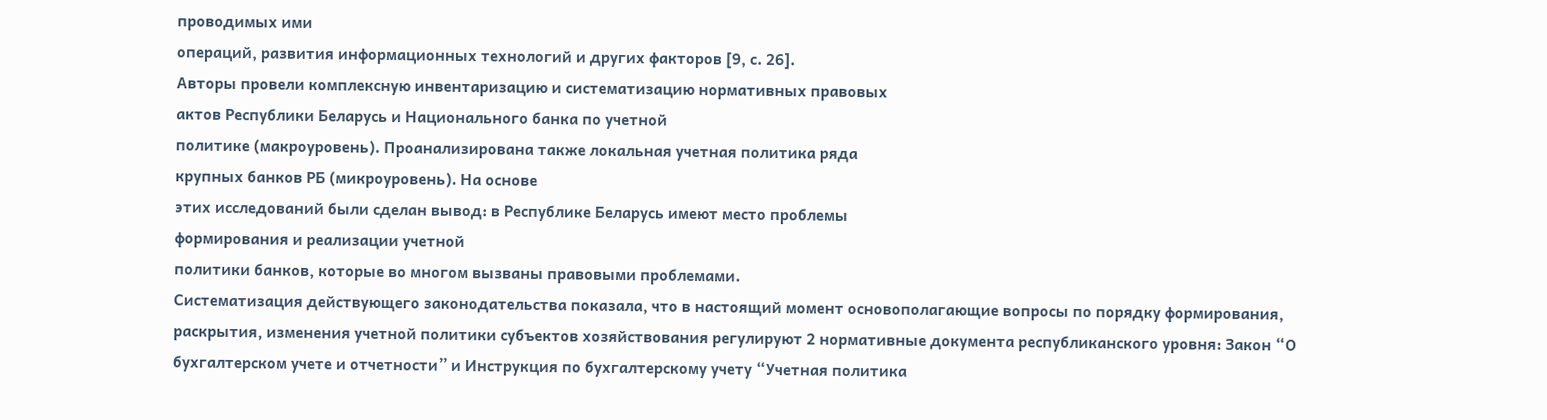проводимых ими
операций, развития информационных технологий и других факторов [9, с. 26].
Авторы провели комплексную инвентаризацию и систематизацию нормативных правовых
актов Республики Беларусь и Национального банка по учетной
политике (макроуровень). Проанализирована также локальная учетная политика ряда
крупных банков РБ (микроуровень). На основе
этих исследований были сделан вывод: в Республике Беларусь имеют место проблемы
формирования и реализации учетной
политики банков, которые во многом вызваны правовыми проблемами.
Систематизация действующего законодательства показала, что в настоящий момент основополагающие вопросы по порядку формирования, раскрытия, изменения учетной политики субъектов хозяйствования регулируют 2 нормативные документа республиканского уровня: Закон “О бухгалтерском учете и отчетности” и Инструкция по бухгалтерскому учету “Учетная политика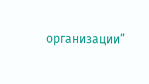организации”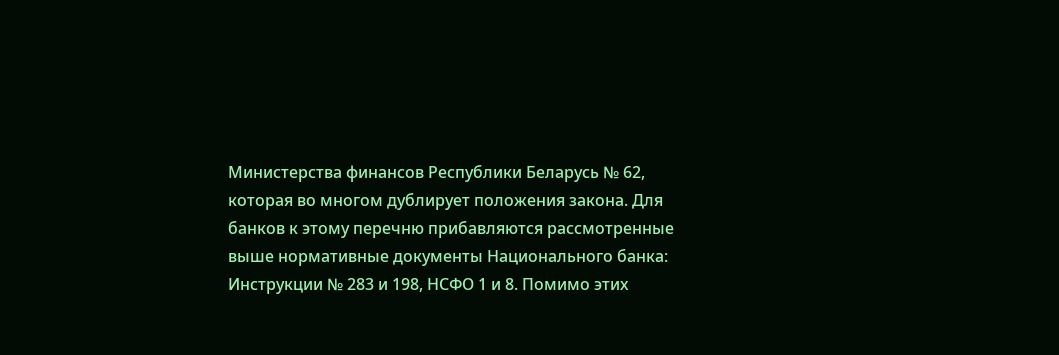Министерства финансов Республики Беларусь № 62, которая во многом дублирует положения закона. Для банков к этому перечню прибавляются рассмотренные выше нормативные документы Национального банка: Инструкции № 283 и 198, НСФО 1 и 8. Помимо этих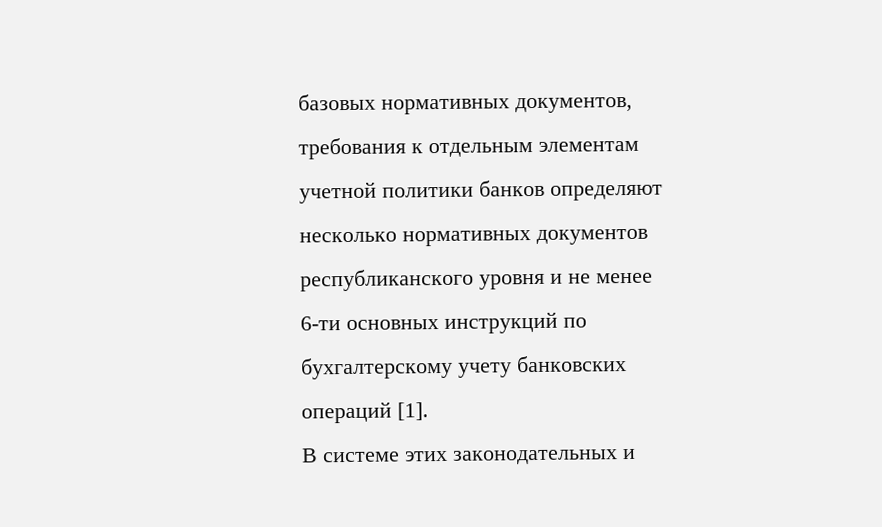базовых нормативных документов, требования к отдельным элементам учетной политики банков определяют несколько нормативных документов республиканского уровня и не менее 6-ти основных инструкций по бухгалтерскому учету банковских операций [1].
В системе этих законодательных и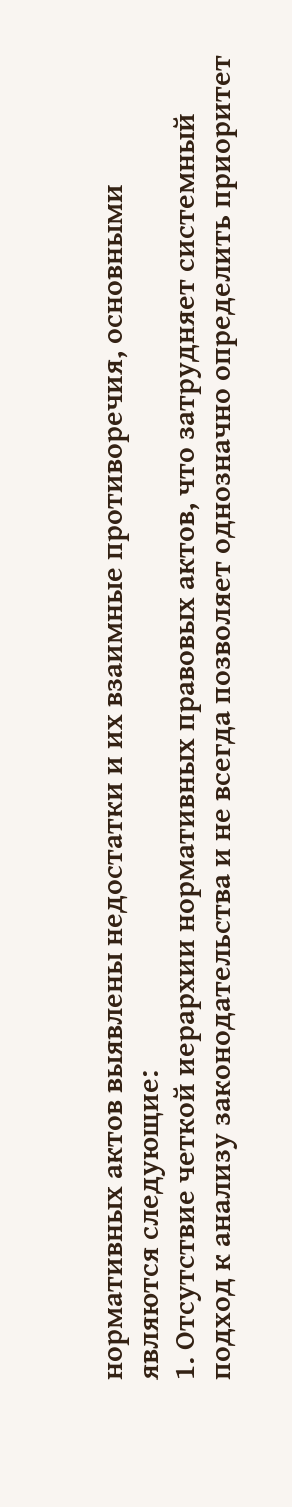нормативных актов выявлены недостатки и их взаимные противоречия, основными являются следующие:
1. Отсутствие четкой иерархии нормативных правовых актов, что затрудняет системный подход к анализу законодательства и не всегда позволяет однозначно определить приоритет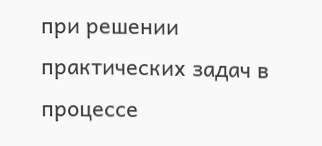при решении практических задач в процессе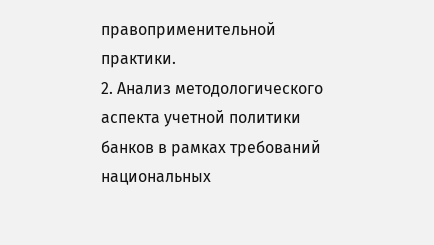правоприменительной практики.
2. Анализ методологического аспекта учетной политики банков в рамках требований национальных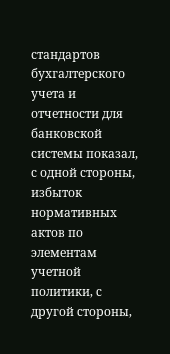стандартов бухгалтерского учета и отчетности для банковской системы показал, с одной стороны, избыток нормативных актов по элементам учетной политики, с другой стороны,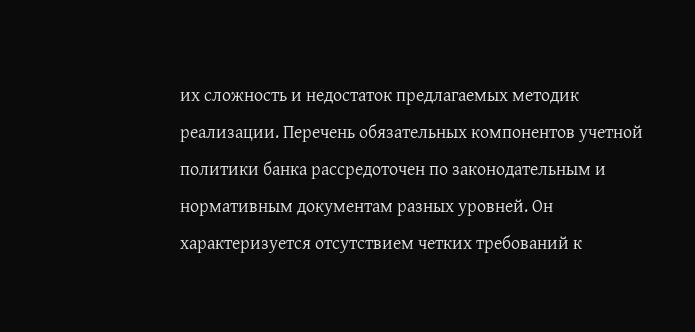их сложность и недостаток предлагаемых методик реализации. Перечень обязательных компонентов учетной политики банка рассредоточен по законодательным и нормативным документам разных уровней. Он характеризуется отсутствием четких требований к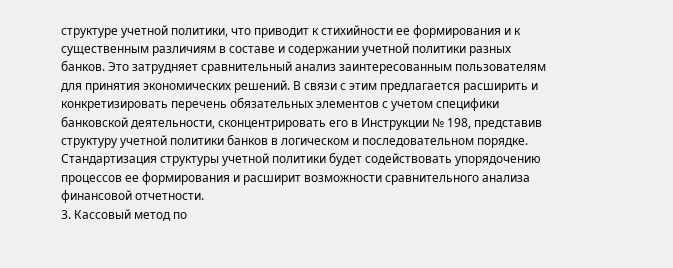структуре учетной политики, что приводит к стихийности ее формирования и к существенным различиям в составе и содержании учетной политики разных банков. Это затрудняет сравнительный анализ заинтересованным пользователям для принятия экономических решений. В связи с этим предлагается расширить и конкретизировать перечень обязательных элементов с учетом специфики банковской деятельности, сконцентрировать его в Инструкции № 198, представив структуру учетной политики банков в логическом и последовательном порядке. Стандартизация структуры учетной политики будет содействовать упорядочению процессов ее формирования и расширит возможности сравнительного анализа финансовой отчетности.
3. Кассовый метод по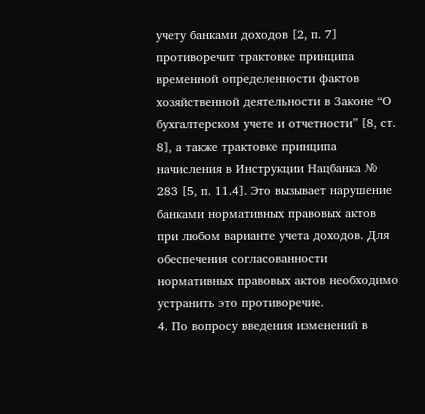учету банками доходов [2, п. 7] противоречит трактовке принципа временной определенности фактов хозяйственной деятельности в Законе “О бухгалтерском учете и отчетности” [8, ст. 8], а также трактовке принципа начисления в Инструкции Нацбанка № 283 [5, п. 11.4]. Это вызывает нарушение банками нормативных правовых актов при любом варианте учета доходов. Для обеспечения согласованности нормативных правовых актов необходимо устранить это противоречие.
4. По вопросу введения изменений в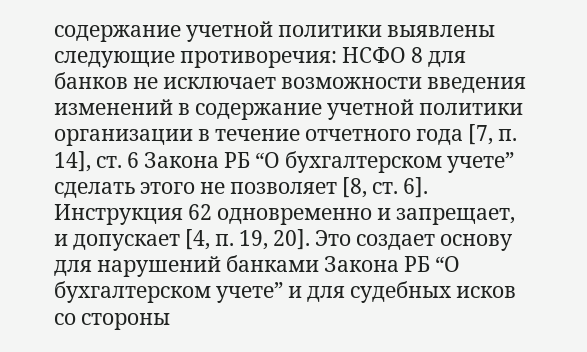содержание учетной политики выявлены следующие противоречия: НСФО 8 для банков не исключает возможности введения изменений в содержание учетной политики организации в течение отчетного года [7, п. 14], ст. 6 Закона РБ “О бухгалтерском учете” сделать этого не позволяет [8, ст. 6]. Инструкция 62 одновременно и запрещает, и допускает [4, п. 19, 20]. Это создает основу для нарушений банками Закона РБ “О бухгалтерском учете” и для судебных исков со стороны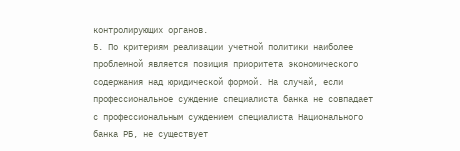контролирующих органов.
5. По критериям реализации учетной политики наиболее проблемной является позиция приоритета экономического содержания над юридической формой. На случай, если профессиональное суждение специалиста банка не совпадает с профессиональным суждением специалиста Национального банка РБ, не существует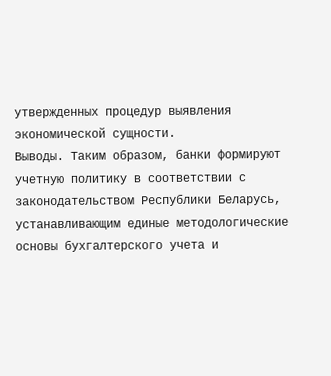утвержденных процедур выявления экономической сущности.
Выводы. Таким образом, банки формируют учетную политику в соответствии с законодательством Республики Беларусь, устанавливающим единые методологические основы бухгалтерского учета и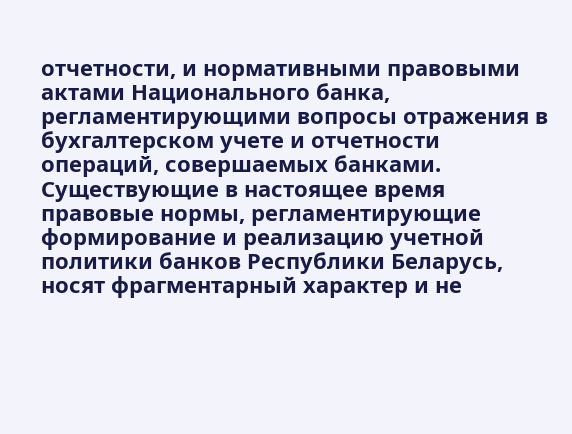отчетности, и нормативными правовыми актами Национального банка, регламентирующими вопросы отражения в бухгалтерском учете и отчетности операций, совершаемых банками. Существующие в настоящее время правовые нормы, регламентирующие формирование и реализацию учетной политики банков Республики Беларусь, носят фрагментарный характер и не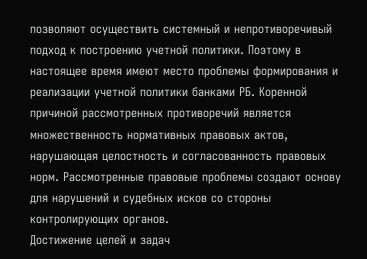позволяют осуществить системный и непротиворечивый подход к построению учетной политики. Поэтому в настоящее время имеют место проблемы формирования и реализации учетной политики банками РБ. Коренной причиной рассмотренных противоречий является множественность нормативных правовых актов, нарушающая целостность и согласованность правовых норм. Рассмотренные правовые проблемы создают основу для нарушений и судебных исков со стороны контролирующих органов.
Достижение целей и задач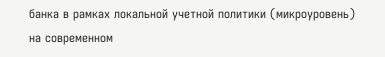банка в рамках локальной учетной политики (микроуровень) на современном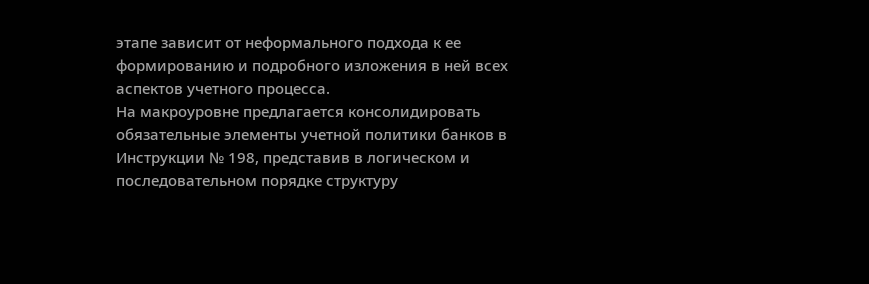этапе зависит от неформального подхода к ее формированию и подробного изложения в ней всех аспектов учетного процесса.
На макроуровне предлагается консолидировать обязательные элементы учетной политики банков в Инструкции № 198, представив в логическом и последовательном порядке структуру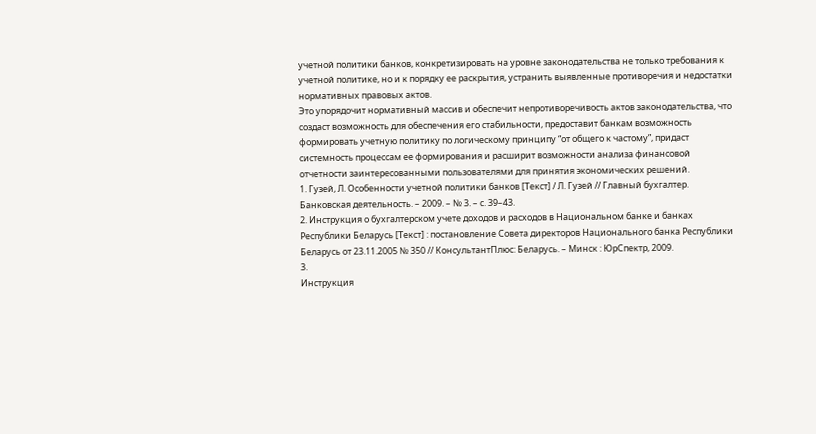учетной политики банков, конкретизировать на уровне законодательства не только требования к учетной политике, но и к порядку ее раскрытия, устранить выявленные противоречия и недостатки нормативных правовых актов.
Это упорядочит нормативный массив и обеспечит непротиворечивость актов законодательства, что создаст возможность для обеспечения его стабильности, предоставит банкам возможность формировать учетную политику по логическому принципу “от общего к частому”, придаст системность процессам ее формирования и расширит возможности анализа финансовой отчетности заинтересованными пользователями для принятия экономических решений.
1. Гузей, Л. Особенности учетной политики банков [Текст] / Л. Гузей // Главный бухгалтер. Банковская деятельность. – 2009. – № 3. – с. 39–43.
2. Инструкция о бухгалтерском учете доходов и расходов в Национальном банке и банках Республики Беларусь [Текст] : постановление Совета директоров Национального банка Республики Беларусь от 23.11.2005 № 350 // КонсультантПлюс: Беларусь. – Минск : ЮрСпектр, 2009.
3.
Инструкция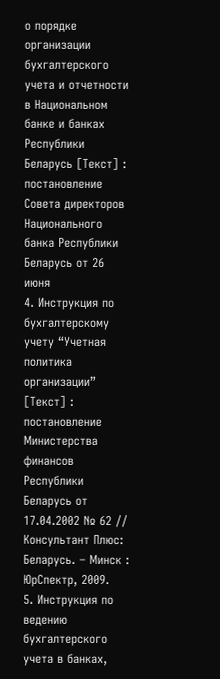о порядке организации бухгалтерского учета и отчетности в Национальном банке и банках Республики Беларусь [Текст] : постановление Совета директоров Национального банка Республики
Беларусь от 26 июня
4. Инструкция по бухгалтерскому учету “Учетная политика организации” [Текст] : постановление Министерства финансов Республики Беларусь от 17.04.2002 № 62 // Консультант Плюс: Беларусь. – Минск : ЮрСпектр, 2009.
5. Инструкция по ведению бухгалтерского учета в банках,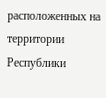расположенных на территории Республики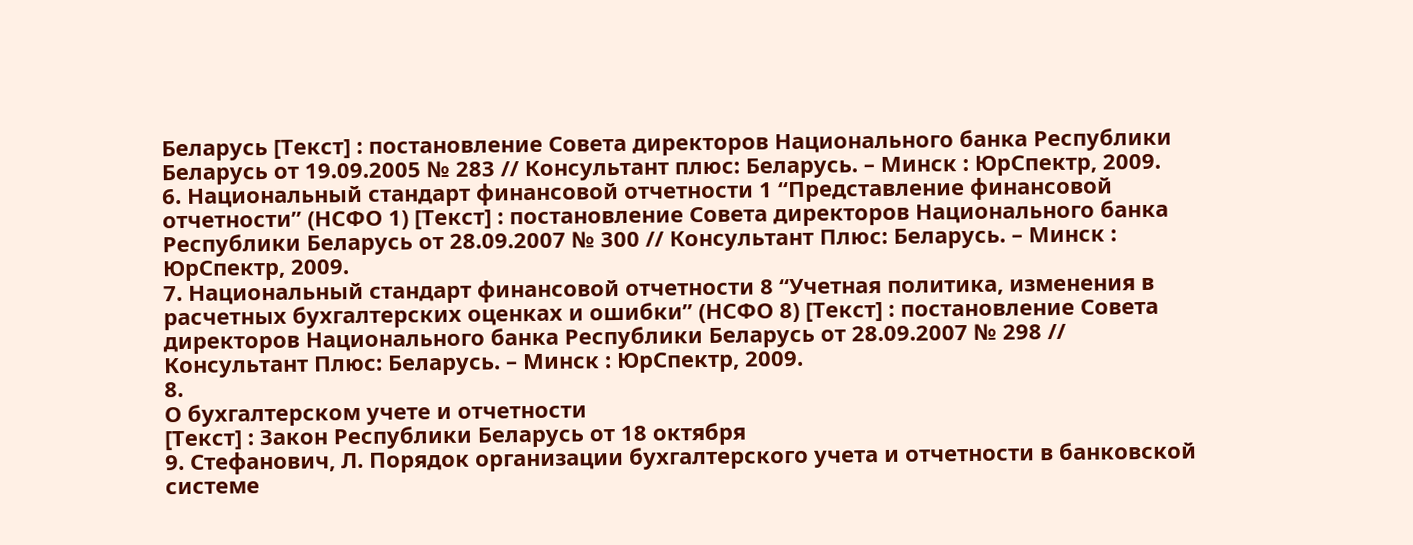Беларусь [Текст] : постановление Совета директоров Национального банка Республики Беларусь от 19.09.2005 № 283 // Консультант плюс: Беларусь. – Минск : ЮрСпектр, 2009.
6. Национальный стандарт финансовой отчетности 1 “Представление финансовой отчетности” (НСФО 1) [Текст] : постановление Совета директоров Национального банка Республики Беларусь от 28.09.2007 № 300 // Консультант Плюс: Беларусь. – Минск : ЮрСпектр, 2009.
7. Национальный стандарт финансовой отчетности 8 “Учетная политика, изменения в расчетных бухгалтерских оценках и ошибки” (НСФО 8) [Текст] : постановление Совета директоров Национального банка Республики Беларусь от 28.09.2007 № 298 // Консультант Плюс: Беларусь. – Минск : ЮрСпектр, 2009.
8.
О бухгалтерском учете и отчетности
[Текст] : Закон Республики Беларусь от 18 октября
9. Стефанович, Л. Порядок организации бухгалтерского учета и отчетности в банковской системе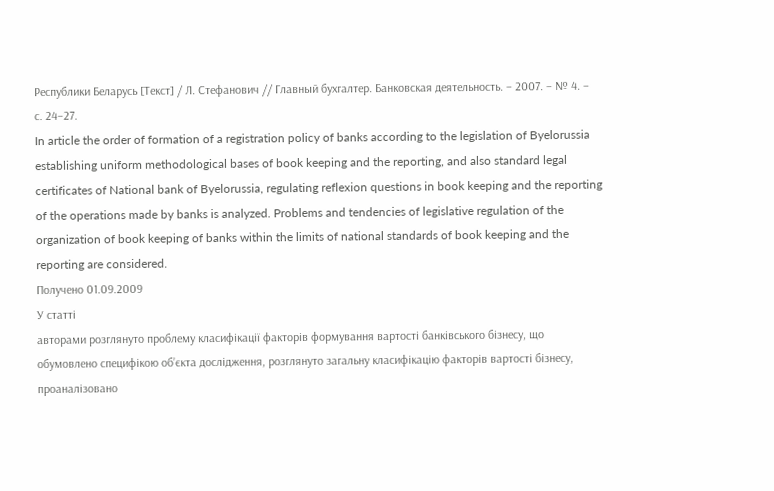Республики Беларусь [Текст] / Л. Стефанович // Главный бухгалтер. Банковская деятельность. – 2007. – № 4. – с. 24–27.
In article the order of formation of a registration policy of banks according to the legislation of Byelorussia establishing uniform methodological bases of book keeping and the reporting, and also standard legal certificates of National bank of Byelorussia, regulating reflexion questions in book keeping and the reporting of the operations made by banks is analyzed. Problems and tendencies of legislative regulation of the organization of book keeping of banks within the limits of national standards of book keeping and the reporting are considered.
Получено 01.09.2009
У статті
авторами розглянуто проблему класифікації факторів формування вартості банківського бізнесу, що
обумовлено специфікою об’єкта дослідження, розглянуто загальну класифікацію факторів вартості бізнесу,
проаналізовано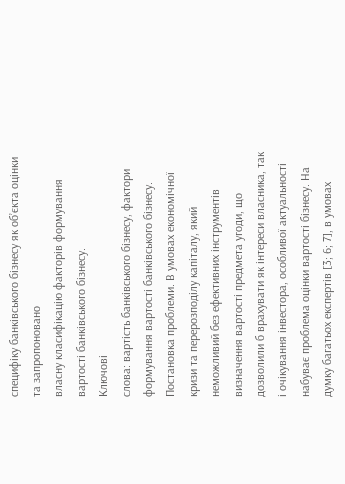специфіку банківського бізнесу як об’єкта оцінки та запропоновано
власну класифікацію факторів формування
вартості банківського бізнесу.
Ключові
слова: вартість банківського бізнесу, фактори формування вартості банківського бізнесу.
Постановка проблеми. В умовах економічної кризи та перерозподілу капіталу, який неможливий без ефективних інструментів визначення вартості предмета угоди, що дозволили б врахувати як інтереси власника, так і очікування інвестора, особливої актуальності набуває проблема оцінки вартості бізнесу. На думку багатьох експертів [3; 6; 7], в умовах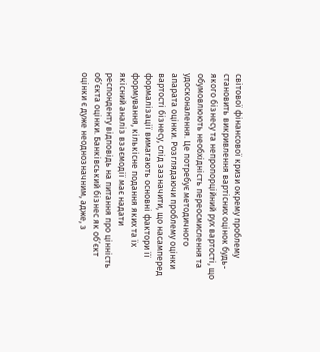світової фінансової кризи окрему проблему становить викривлення вартісних оцінок будь-якого бізнесу та непропорційний рух вартості, що обумовлюють необхідність переосмислення та удосконалення. Це потребує методичного апарата оцінки. Розглядаючи проблему оцінки вартості бізнесу, слід зазначити, що насамперед формалізації вимагають основні фактори її формування, кількісне подання яких та їх якісний аналіз взаємодії має надати респонденту відповідь на питання про цінність об’єкта оцінки. Банківський бізнес як об’єкт оцінки є дуже неоднозначним, адже, з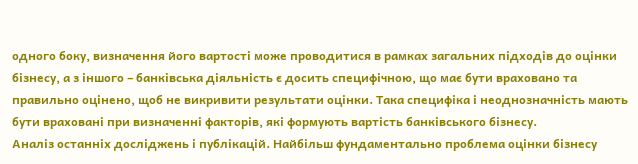одного боку, визначення його вартості може проводитися в рамках загальних підходів до оцінки бізнесу, а з іншого – банківська діяльність є досить специфічною, що має бути враховано та правильно оцінено, щоб не викривити результати оцінки. Така специфіка і неоднозначність мають бути враховані при визначенні факторів, які формують вартість банківського бізнесу.
Аналіз останніх досліджень і публікацій. Найбільш фундаментально проблема оцінки бізнесу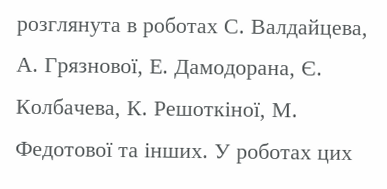розглянута в роботах С. Валдайцева, А. Грязнової, Е. Дамодорана, Є. Колбачева, К. Решоткіної, М. Федотової та інших. У роботах цих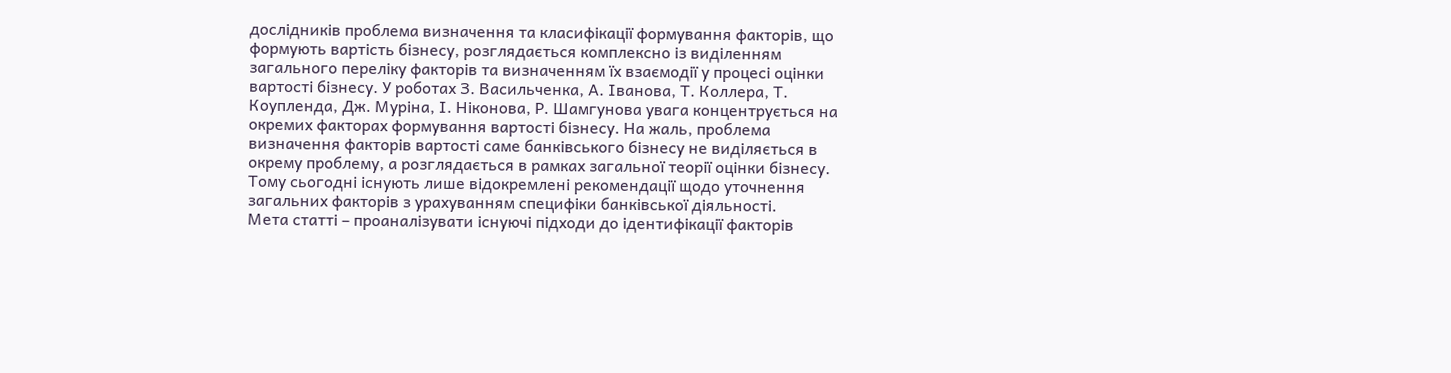дослідників проблема визначення та класифікації формування факторів, що формують вартість бізнесу, розглядається комплексно із виділенням загального переліку факторів та визначенням їх взаємодії у процесі оцінки вартості бізнесу. У роботах З. Васильченка, А. Іванова, Т. Коллера, Т. Коупленда, Дж. Муріна, І. Ніконова, Р. Шамгунова увага концентрується на окремих факторах формування вартості бізнесу. На жаль, проблема визначення факторів вартості саме банківського бізнесу не виділяється в окрему проблему, а розглядається в рамках загальної теорії оцінки бізнесу. Тому сьогодні існують лише відокремлені рекомендації щодо уточнення загальних факторів з урахуванням специфіки банківської діяльності.
Мета статті – проаналізувати існуючі підходи до ідентифікації факторів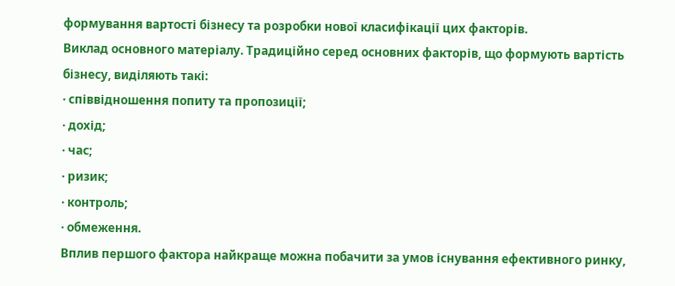формування вартості бізнесу та розробки нової класифікації цих факторів.
Виклад основного матеріалу. Традиційно серед основних факторів, що формують вартість бізнесу, виділяють такі:
· співвідношення попиту та пропозиції;
· дохід;
· час;
· ризик;
· контроль;
· обмеження.
Вплив першого фактора найкраще можна побачити за умов існування ефективного ринку,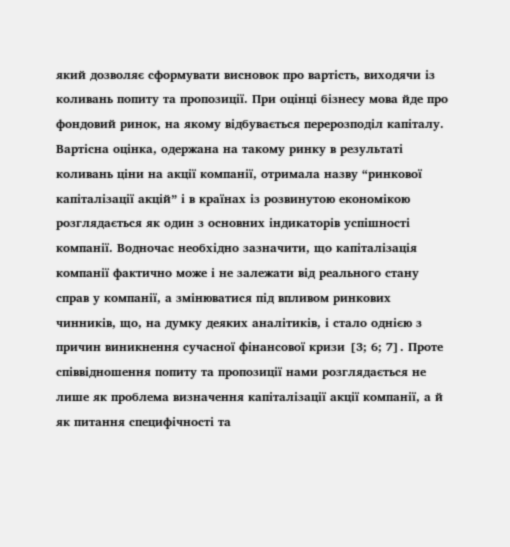який дозволяє сформувати висновок про вартість, виходячи із коливань попиту та пропозиції. При оцінці бізнесу мова йде про фондовий ринок, на якому відбувається перерозподіл капіталу. Вартісна оцінка, одержана на такому ринку в результаті коливань ціни на акції компанії, отримала назву “ринкової капіталізації акцій” і в країнах із розвинутою економікою розглядається як один з основних індикаторів успішності компанії. Водночас необхідно зазначити, що капіталізація компанії фактично може і не залежати від реального стану справ у компанії, а змінюватися під впливом ринкових чинників, що, на думку деяких аналітиків, і стало однією з причин виникнення сучасної фінансової кризи [3; 6; 7]. Проте співвідношення попиту та пропозиції нами розглядається не лише як проблема визначення капіталізації акції компанії, а й як питання специфічності та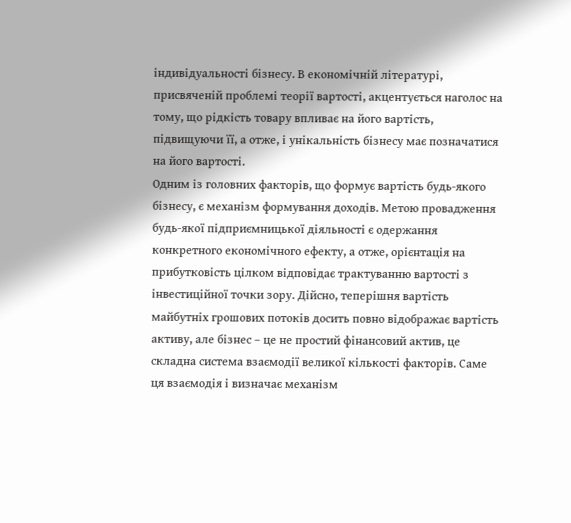індивідуальності бізнесу. В економічній літературі, присвяченій проблемі теорії вартості, акцентується наголос на тому, що рідкість товару впливає на його вартість, підвищуючи її, а отже, і унікальність бізнесу має позначатися на його вартості.
Одним із головних факторів, що формує вартість будь-якого бізнесу, є механізм формування доходів. Метою провадження будь-якої підприємницької діяльності є одержання конкретного економічного ефекту, а отже, орієнтація на прибутковість цілком відповідає трактуванню вартості з інвестиційної точки зору. Дійсно, теперішня вартість майбутніх грошових потоків досить повно відображає вартість активу, але бізнес – це не простий фінансовий актив, це складна система взаємодії великої кількості факторів. Саме ця взаємодія і визначає механізм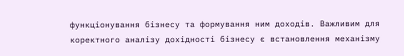функціонування бізнесу та формування ним доходів. Важливим для коректного аналізу дохідності бізнесу є встановлення механізму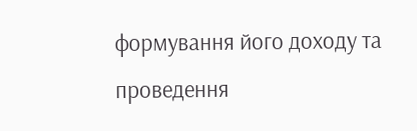формування його доходу та проведення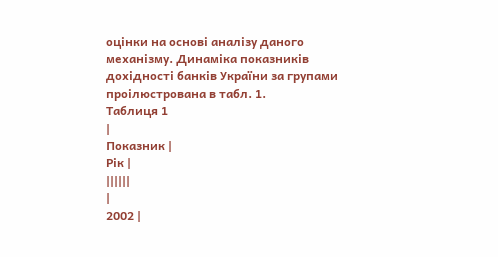оцінки на основі аналізу даного механізму. Динаміка показників дохідності банків України за групами проілюстрована в табл. 1.
Таблиця 1
|
Показник |
Рік |
||||||
|
2002 |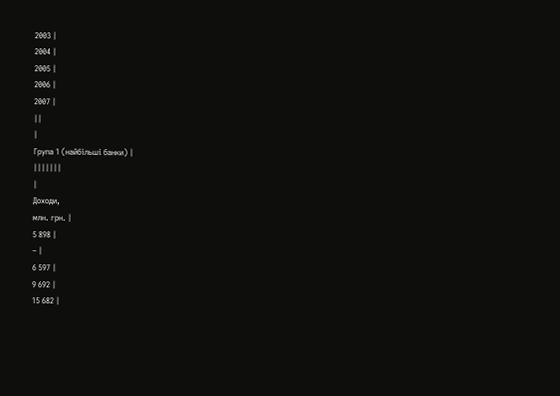2003 |
2004 |
2005 |
2006 |
2007 |
||
|
Група 1 (найбільші банки) |
|||||||
|
Доходи,
млн. грн. |
5 898 |
– |
6 597 |
9 692 |
15 682 |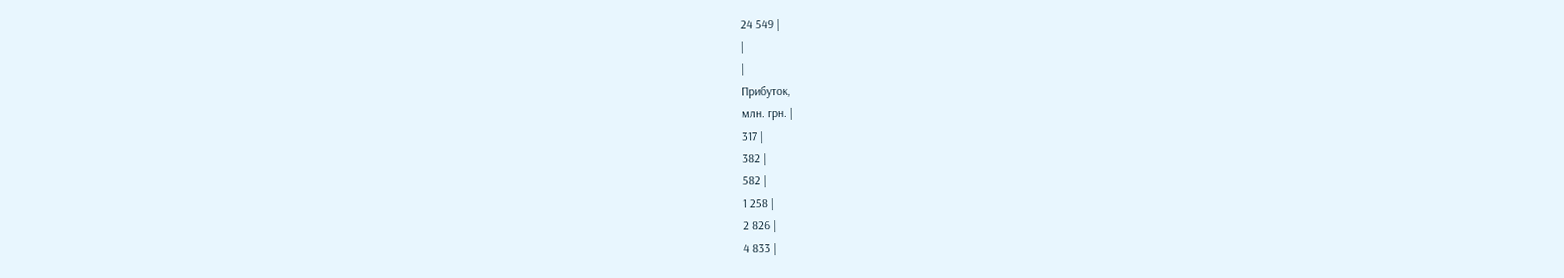24 549 |
|
|
Прибуток,
млн. грн. |
317 |
382 |
582 |
1 258 |
2 826 |
4 833 |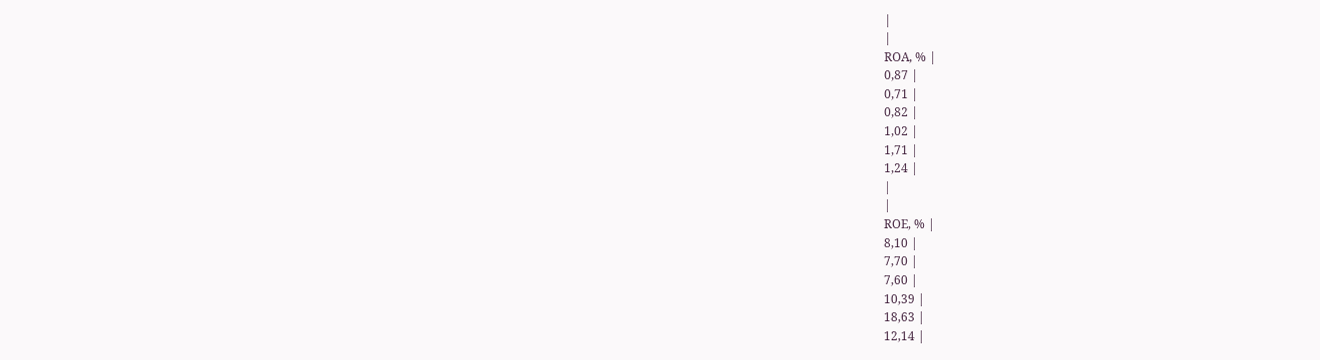|
|
ROA, % |
0,87 |
0,71 |
0,82 |
1,02 |
1,71 |
1,24 |
|
|
ROE, % |
8,10 |
7,70 |
7,60 |
10,39 |
18,63 |
12,14 |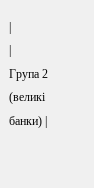|
|
Група 2 (великі банки) |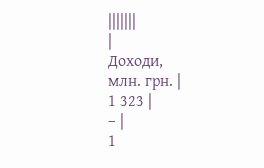|||||||
|
Доходи,
млн. грн. |
1 323 |
– |
1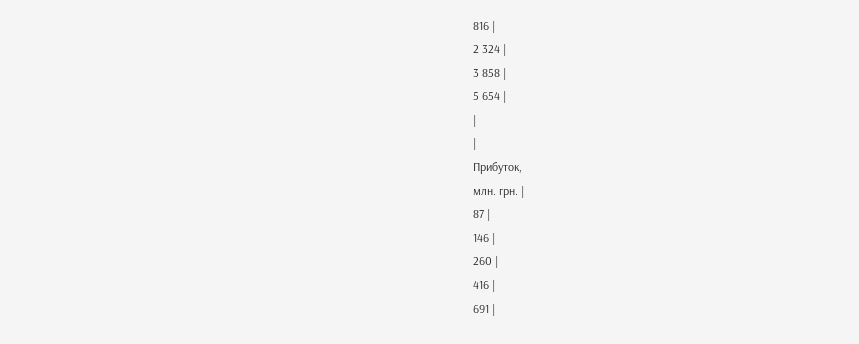816 |
2 324 |
3 858 |
5 654 |
|
|
Прибуток,
млн. грн. |
87 |
146 |
260 |
416 |
691 |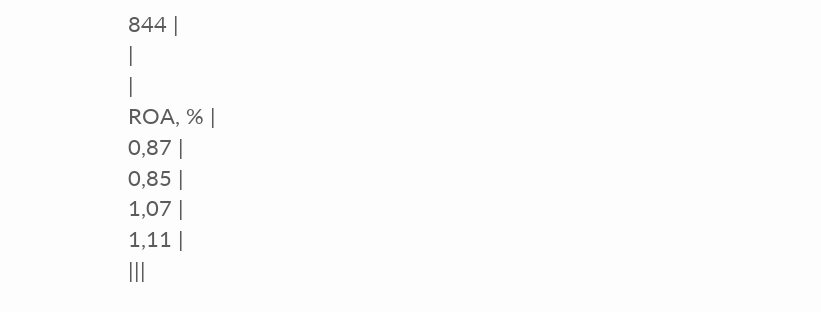844 |
|
|
ROA, % |
0,87 |
0,85 |
1,07 |
1,11 |
|||